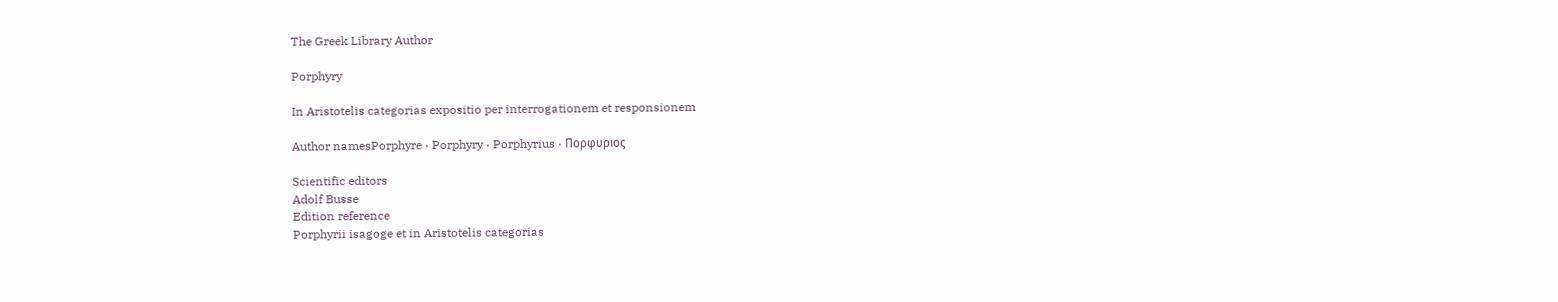The Greek Library Author

Porphyry

In Aristotelis categorias expositio per interrogationem et responsionem

Author namesPorphyre · Porphyry · Porphyrius · Πορφυριος

Scientific editors
Adolf Busse
Edition reference
Porphyrii isagoge et in Aristotelis categorias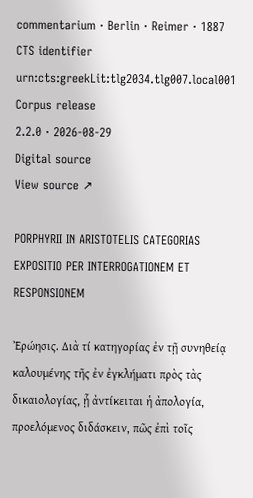commentarium · Berlin · Reimer · 1887
CTS identifier
urn:cts:greekLit:tlg2034.tlg007.local001
Corpus release
2.2.0 · 2026-08-29
Digital source
View source ↗

PORPHYRII IN ARISTOTELIS CATEGORIAS EXPOSITIO PER INTERROGATIONEM ET RESPONSIONEM

Ἐρώησις. Διὰ τί κατηγορίας ἐν τῇ συνηθείᾳ καλουμένης τῆς ἐν ἐγκλήματι πρὸς τὰς δικαιολογίας, ᾗ ἀντίκειται ἡ ἀπολογία, προελόμενος διδάσκειν, πῶς ἐπὶ τοῖς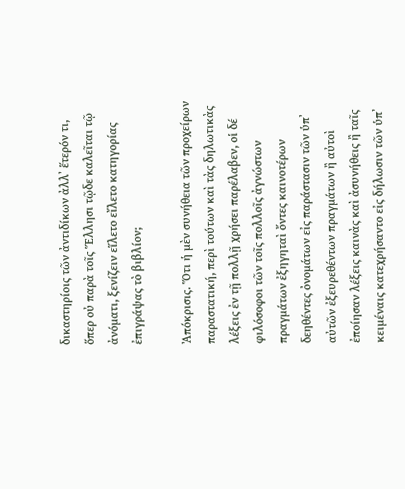δικαστηρίοις τῶν ἀντιδίκων ἀλλ᾿ ἕτερόν τι, ὅπερ οὐ παρὰ τοῖς Ἕλλησι τῷδε καλεῖται τῷ ἀνόματι, ξενίζειν εἵλετο εἴλετο κατηγορίας ἐπιγράψας τὸ βιβλίον;

Ἀπόκρισις. Ὅτι ἡ μὲν συνήθεια τῶν προχείρων παραστατική, περὶ τούτων καὶ τὰς δηλωτικὰς λέξεις ἐν τῇ πολλῇ χρήσει παρέλαβεν, οἱ δέ φιλόσοφοι τῶν τοῖς πολλοῖς ἀγνώστων πραγμάτων ἐξηγηταὶ ὄντες καινοτέρων δεηθέντες ὀνομάτων εἰς παράστασιν τῶν ὑπ᾿ αὐτῶν ἐξευρεθέντων πραγμάτων ἢ αὐτοὶ ἐποίησαν λέξεις καινὰς καὶ ἀσυνήθεις ἢ ταῖς κειμέναις κατεχρήσαντο εἰς δήλωσιν τῶν ὑπ᾿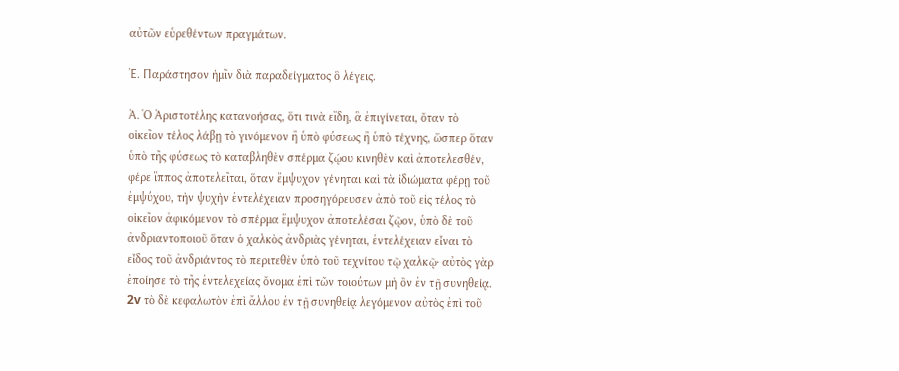αὐτῶν εὑρεθέντων πραγμάτων.

Ἐ. Παράστησον ἡμῖν διὰ παραδείγματος ὃ λέγεις.

Ἀ. Ὁ Ἀριστοτέλης κατανοήσας, ὅτι τινὰ εἴδη, ἃ ἐπιγίνεται, ὄταν τὸ οἰκεῖον τέλος λάβῃ τὸ γινόμενον ἢ ὑπὸ φύσεως ἢ ὑπὸ τέχνης, ὥσπερ ὅταν ὑπὸ τῆς φύσεως τὸ καταβληθὲν σπέρμα ζῴου κινηθὲν καὶ ἀποτελεσθέν, φέρε ἵππος ἀποτελεῖται, ὅταν ἔμψυχον γένηται καὶ τὰ ἰδιώματα φέρῃ τοῦ ἐμψύχου, τὴν ψυχὴν ἐντελέχειαν προσηγόρευσεν ἀπὸ τοῦ εἰς τέλος τὸ οἰκεῖον ἀφικόμενον τὸ σπέρμα ἔμψυχον ἀποτελέσαι ζῷον, ὑπὸ δὲ τοῦ ἀνδριαντοποιοῦ ὅταν ὁ χαλκὸς ἀνδριὰς γένηται, ἐντελέχειαν εἶναι τὸ εἶδος τοῦ ἀνδριάντος τὸ περιτεθὲν ὑπὸ τοῦ τεχνίτου τῷ χαλκῷ· αὐτὸς γὰρ ἐποίησε τὸ τῆς ἐντελεχείας ὄνομα ἐπὶ τῶν τοιούτων μὴ ὂν ἐν τῇ συνηθείᾳ. 2v τὸ δὲ κεφαλωτὸν ἐπὶ ἄλλου ἐν τῇ συνηθείᾳ λεγόμενον αὐτὸς ἐπὶ τοῦ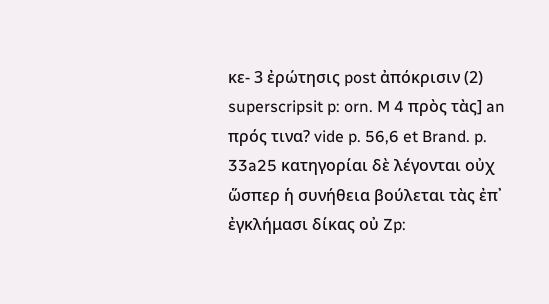κε- 3 ἐρώτησις post ἀπόκρισιν (2) superscripsit p: orn. M 4 πρὸς τὰς] an πρός τινα? vide p. 56,6 et Brand. p. 33a25 κατηγορίαι δὲ λέγονται οὐχ ὥσπερ ἡ συνήθεια βούλεται τὰς ἐπ᾿ ἐγκλήμασι δίκας οὐ Zp: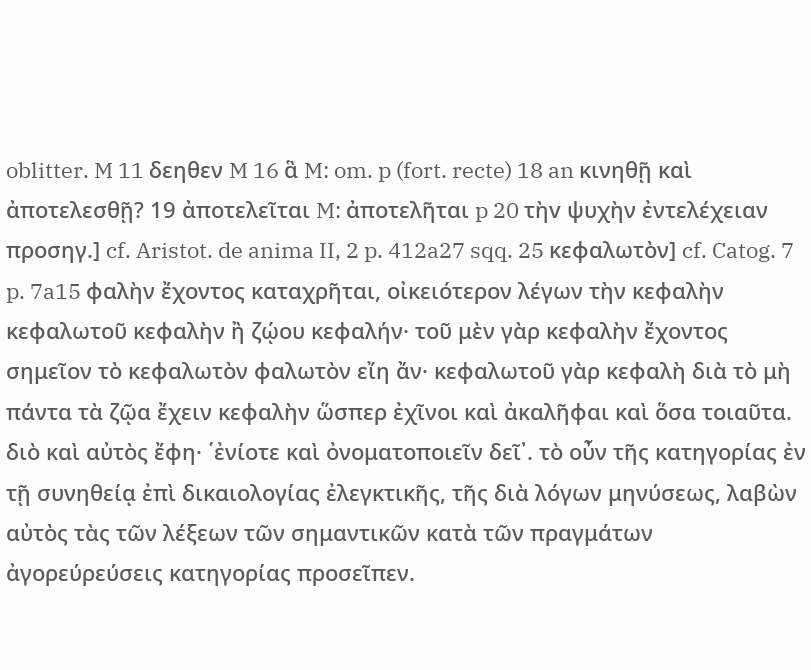oblitter. M 11 δεηθεν M 16 ἃ M: om. p (fort. recte) 18 an κινηθῇ καὶ ἀποτελεσθῇ? 19 ἀποτελεῖται M: ἀποτελῆται p 20 τὴv ψυχὴν ἐντελέχειαν προσηγ.] cf. Aristot. de anima II, 2 p. 412a27 sqq. 25 κεφαλωτὸν] cf. Catog. 7 p. 7a15 φαλὴν ἔχοντος καταχρῆται, οἰκειότερον λέγων τὴν κεφαλὴν κεφαλωτοῦ κεφαλὴν ἢ ζῴου κεφαλήν· τοῦ μὲν γὰρ κεφαλὴν ἔχοντος σημεῖον τὸ κεφαλωτὸν φαλωτὸν εἴη ἄν· κεφαλωτοῦ γὰρ κεφαλὴ διὰ τὸ μὴ πάντα τὰ ζῷα ἔχειν κεφαλὴν ὥσπερ ἐχῖνοι καὶ ἀκαλῆφαι καὶ ὅσα τοιαῦτα. διὸ καὶ αὐτὸς ἔφη· ῾ἐνίοτε καὶ ὀνοματοποιεῖν δεῖ᾿. τὸ οὖν τῆς κατηγορίας ἐν τῇ συνηθείᾳ ἐπὶ δικαιολογίας ἐλεγκτικῆς, τῆς διὰ λόγων μηνύσεως, λαβὼν αὐτὸς τὰς τῶν λέξεων τῶν σημαντικῶν κατὰ τῶν πραγμάτων ἀγορεύρεύσεις κατηγορίας προσεῖπεν.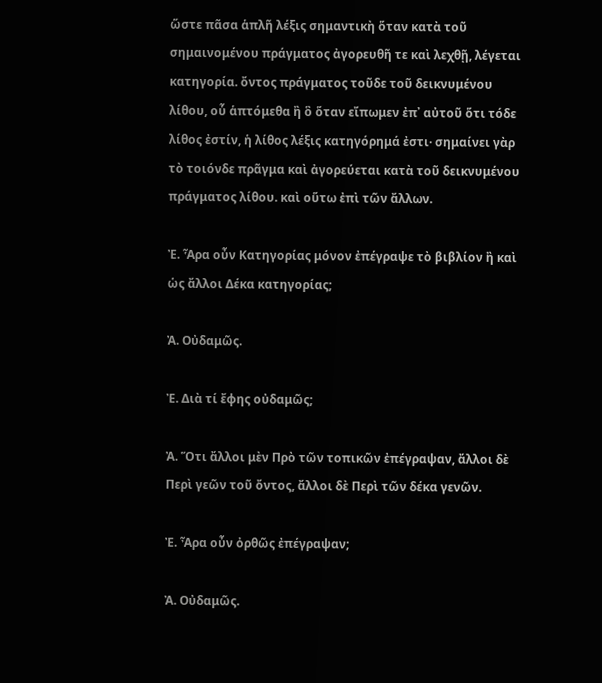ὥστε πᾶσα ἁπλῆ λέξις σημαντικὴ ὅταν κατὰ τοῦ σημαινομένου πράγματος ἀγορευθῆ τε καὶ λεχθῇ, λέγεται κατηγορία. ὄντος πράγματος τοῦδε τοῦ δεικνυμένου λίθου, οὗ ἁπτόμεθα ἢ ὃ ὅταν εἴπωμεν ἐπ᾿ αὐτοῦ ὅτι τόδε λίθος ἐστίν, ἡ λίθος λέξις κατηγόρημά ἐστι· σημαίνει γὰρ τὸ τοιόνδε πρᾶγμα καὶ ἀγορεύεται κατὰ τοῦ δεικνυμένου πράγματος λίθου. καὶ οὕτω ἐπὶ τῶν ἄλλων.

Ἐ. Ἇρα οὖν Κατηγορίας μόνον ἐπέγραψε τὸ βιβλίον ἢ καὶ ὡς ἄλλοι Δέκα κατηγορίας;

Ἀ. Οὐδαμῶς.

Ἐ. Διὰ τί ἔφης οὐδαμῶς;

Ἀ. Ὅτι ἄλλοι μὲν Πρὸ τῶν τοπικῶν ἐπέγραψαν, ἄλλοι δὲ Περὶ γεῶν τοῦ ὄντος, ἄλλοι δὲ Περὶ τῶν δέκα γενῶν.

Ἐ. Ἆρα οὖν ὀρθῶς ἐπέγραψαν;

Ἀ. Οὐδαμῶς.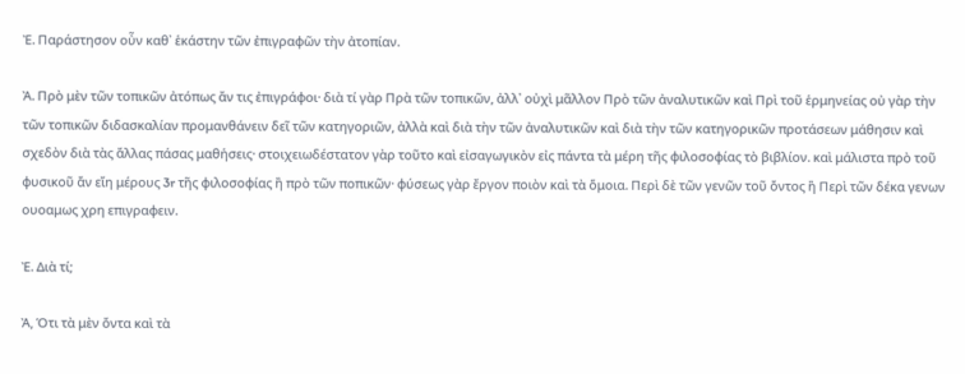Ἐ. Παράστησον οὖν καθ᾿ ἑκάστην τῶν ἐπιγραφῶν τὴν ἀτοπίαν.

Ἀ. Πρὸ μὲν τῶν τοπικῶν ἀτόπως ἄν τις ἐπιγράφοι· διὰ τί γὰρ Πρὰ τῶν τοπικῶν, ἀλλ᾿ οὐχὶ μᾶλλον Πρὸ τῶν ἀναλυτικῶν καὶ Πρὶ τοῦ ἑρμηνείας οὐ γὰρ τὴν τῶν τοπικῶν διδασκαλίαν προμανθάνειν δεῖ τῶν κατηγοριῶν, ἀλλὰ καὶ διὰ τὴν τῶν ἀναλυτικῶν καὶ διὰ τὴν τῶν κατηγορικῶν προτάσεων μάθησιν καὶ σχεδὸν διὰ τὰς ἄλλας πάσας μαθήσεις· στοιχειωδέστατον γὰρ τοῦτο καὶ εἰσαγωγικὸν εἰς πάντα τὰ μέρη τῆς φιλοσοφίας τὸ βιβλίον. καὶ μάλιστα πρὸ τοῦ φυσικοῦ ἄν εἴη μέρους 3r τῆς φιλοσοφίας ἢ πρὸ τῶν ποπικῶν· φύσεως γὰρ ἔργον ποιὸν καὶ τὰ ὅμοια. Περὶ δὲ τῶν γενῶν τοῦ ὄντος ἢ Περὶ τῶν δέκα γενων ουοαμως χρη επιγραφειν.

Ἐ. Διὰ τί;

Ἀ, Ὁτι τὰ μὲν ὄντα καὶ τὰ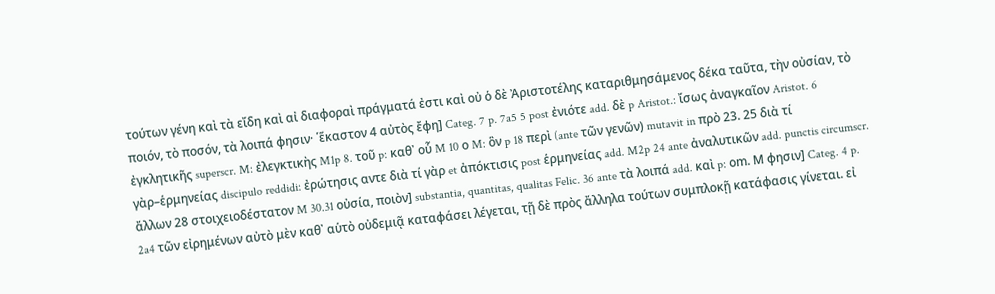τούτων γένη καὶ τὰ εἴδη καὶ αἰ διαφοραὶ πράγματά ἐστι καὶ οὐ ὁ δὲ Ἀριστοτέλης καταριθμησάμενος δέκα ταῦτα, τὴν οὐσίαν, τὸ ποιόν, τὸ ποσόν, τὰ λοιπά φησιν· ῾ἕκαστον 4 αὐτὸς ἔφη] Categ. 7 p. 7a5 5 post ἐνιότε add. δὲ p Aristot.: ἴσως ἀναγκαῖον Aristot. 6 ἐγκλητικῆς superscr. M: ἐλεγκτικὴς M1p 8. τοῦ p: καθ᾿ οὗ M 10 ο M: ὃν p 18 περὶ (ante τῶν γενῶν) mutavit in πρὸ 23. 25 διὰ τί γὰρ–ἑρμηνείας discipulo reddidi: ἐρώτησις αντε διὰ τί γὰρ et ἀπόκτισις post ἑρμηνείας add. M2p 24 ante ἀναλυτικῶν add. punctis circumscr. ἄλλων 28 στοιχειοδέστατον M 30.31 οὐσία, ποιὸν] substantia, quantitas, qualitas Felic. 36 ante τὰ λοιπά add. καὶ p: οm. Μ φησιν] Categ. 4 p. 2a4 τῶν εἰρημένων αὐτὸ μὲν καθ᾿ αὑτὸ οὐδεμιᾷ καταφάσει λέγεται, τῇ δὲ πρὸς ἄλληλα τούτων συμπλοκῇ κατάφασις γίνεται. εἰ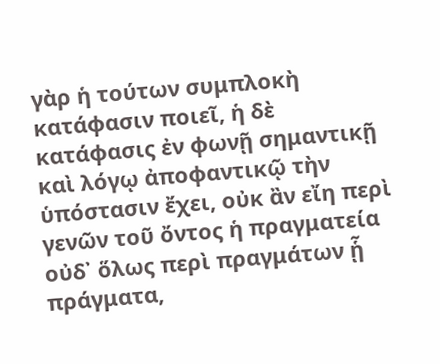γὰρ ἡ τούτων συμπλοκὴ κατάφασιν ποιεῖ, ἡ δὲ κατάφασις ἐν φωνῇ σημαντικῇ καὶ λόγῳ ἀποφαντικῷ τὴν ὑπόστασιν ἔχει, οὐκ ἂν εἴη περὶ γενῶν τοῦ ὄντος ἡ πραγματεία οὐδ᾿ ὅλως περὶ πραγμάτων ᾗ πράγματα,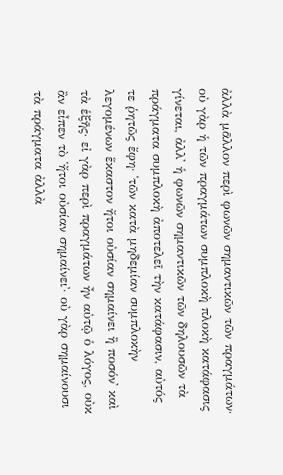ἀλλὰ μᾶλλον περὶ φωνῶν σημαντικῶν τῶν πραγμάτων· οὐ γὰρ ἡ τῶν πραγμάτων συμπλοκὴ πλοκὴ κατάφασις γίνεται, ἀλλ᾿ ἡ φωνῶν σημαντικῶν τῶν δηλουσῶν τὰ πράγματα συμπλοκὴ ἀποτελεῖ τὴν κατάφασιν, αὐτός τε ῥητῶς ἔφη· ῾τῶν κατὰ μηδεμίαν συμπλοκὴν λεγομένων ἕκαστον ἤτοι οὐσίαν σημαίνει ἢ ποσόν᾿ καὶ τὰ ἑξῆς· εἰ γὰρ περὶ πραγμάτων ἦν αὐτῷ ὁ λόγος, οὐκ ἂν εἶπεν τὸ ῾ἤτοι οὐσίαν σημαίνει᾿· οὐ γὰρ σημαίνουσι τὰ πράγματα ἀλλὰ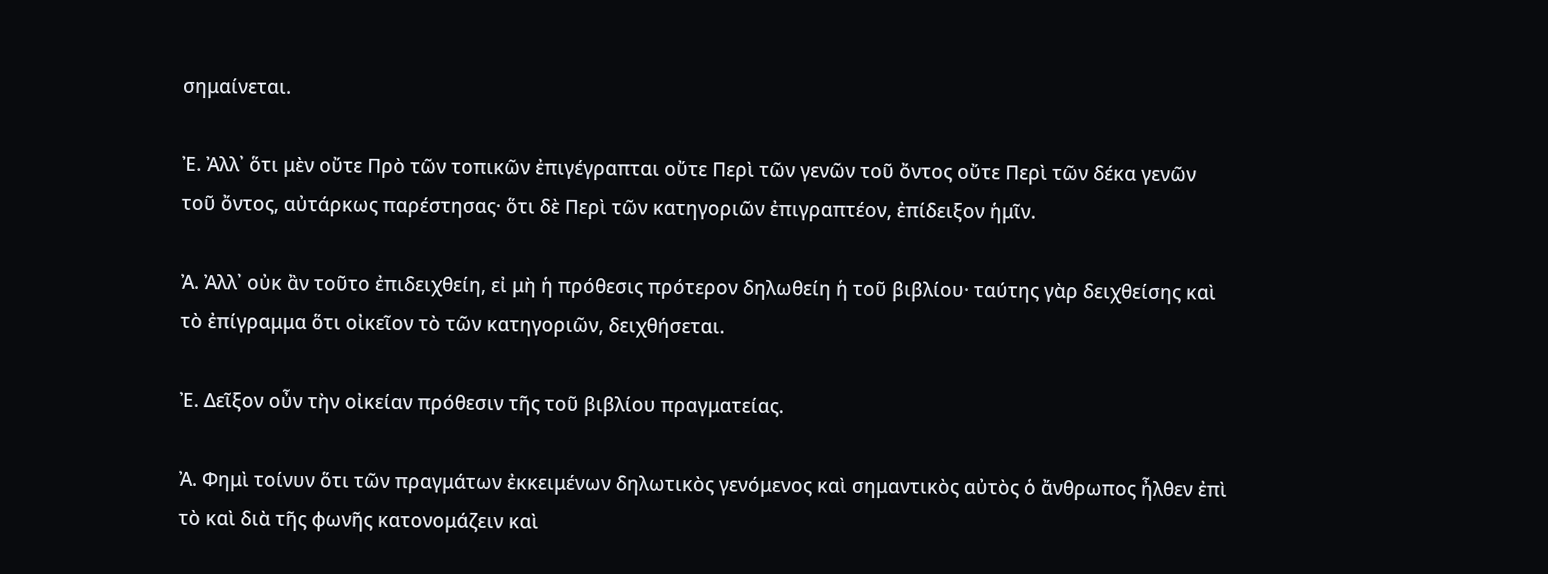σημαίνεται.

Ἐ. Ἀλλ᾿ ὅτι μὲν οὔτε Πρὸ τῶν τοπικῶν ἐπιγέγραπται οὔτε Περὶ τῶν γενῶν τοῦ ὄντος οὔτε Περὶ τῶν δέκα γενῶν τοῦ ὄντος, αὐτάρκως παρέστησας· ὅτι δὲ Περὶ τῶν κατηγοριῶν ἐπιγραπτέον, ἐπίδειξον ἡμῖν.

Ἀ. Ἀλλ᾿ οὐκ ἂν τοῦτο ἐπιδειχθείη, εἰ μὴ ἡ πρόθεσις πρότερον δηλωθείη ἡ τοῦ βιβλίου· ταύτης γὰρ δειχθείσης καὶ τὸ ἐπίγραμμα ὅτι οἰκεῖον τὸ τῶν κατηγοριῶν, δειχθήσεται.

Ἐ. Δεῖξον οὖν τὴν οἰκείαν πρόθεσιν τῆς τοῦ βιβλίου πραγματείας.

Ἀ. Φημὶ τοίνυν ὅτι τῶν πραγμάτων ἐκκειμένων δηλωτικὸς γενόμενος καὶ σημαντικὸς αὐτὸς ὁ ἄνθρωπος ἦλθεν ἐπὶ τὸ καὶ διὰ τῆς φωνῆς κατονομάζειν καὶ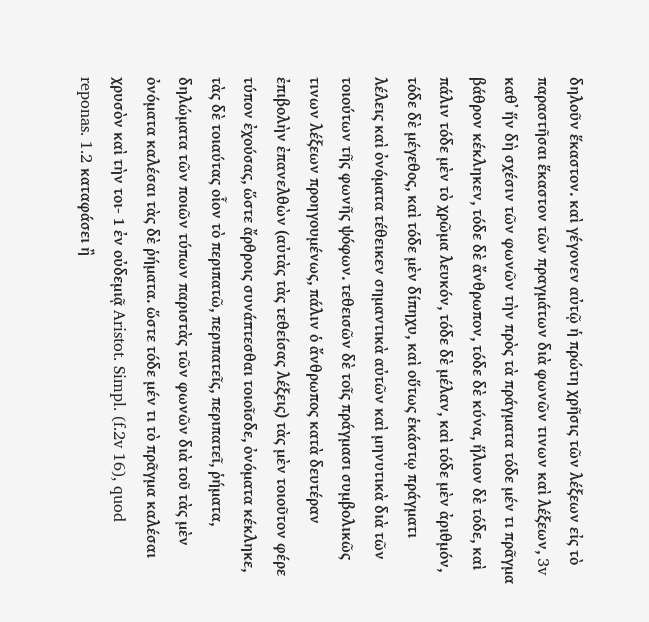δηλοῦν ἕκαστον. καὶ γέγονεν αὐτῷ ἡ πρώτη χρῆσις τῶν λέξεων εἰς τὸ παραστῆσαι ἕκαστον τῶν πραγμάτων διὰ φωνῶν τινων καὶ λέξεων, 3v καθ᾿ ἥν δὴ σχέσιν τῶν φωνῶν τὴν πρὸς τὰ πράγματα τόδε μέν τι πρᾶγμα βάθρον κέκληκεν, τόδε δὲ ἄνθρωπον, τόδε δὲ κύνα, ἥλιον δὲ τόδε, καὶ πάλιν τόδε μὲν τὸ χρῶμα λευκόν, τόδε δὲ μέλαν, καὶ τόδε μὲν ἀριθμόν, τόδε δὲ μέγεθος, καὶ τόδε μὲν δίπηχυ, καὶ οὕτως ἑκάστῳ πράγματι λέλεις καὶ ὀνόματα τέθεικεν σημαντικὰ αὐτῶν καὶ μηνυτικὰ διὰ τῶν τοιούτων τῆς φωνῆς ψόφων. τεθεισῶν δὲ τοῖς πράγμασι συμβολικῶς τινων λέξεων προηγουμένως, πάλιν ὁ ἄνθρωπος κατὰ δευτέραν ἐπιβολὴν ἐπανελθὼν (αὐτὰς τὰς τεθείσας λέξεις) τὰς μὲν τοιοῦτον φέρε τύπον ἐχούσας, ὥστε ἄρθροις συνάπτεσθαι τοιοῖσδε, ὀνόματα κέκληκε, τὰς δὲ τοιαύτας οἷον τὸ περιπατῶ, περιπατεῖς, περιπατεῖ, ῥήματα, δηλώματα τῶν ποιῶν τύπων παριστὰς τῶν φωνῶν διὰ τοῦ τὰς μὲν ὀνόματα καλέσαι τὰς δὲ ῥήματα. ὥστε τόδε μέν τι τὸ πρᾶγμα καλέσαι χρυσὸν καὶ τὴν τοι- 1 ἐν οὐδεμιᾷ Aristot. Simpl. (f.2v 16), quod reponas. 1.2 καταφάσει ἢ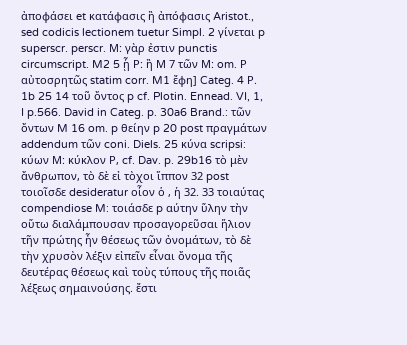ἀποφάσει et κατάφασις ἢ ἀπόφασις Aristot., sed codicis lectionem tuetur Simpl. 2 γίνεται p superscr. perscr. Μ: γὰρ ἐστιν punctis circumscript. M2 5 ᾗ Ρ: ἢ Μ 7 τῶν Μ: om. Ρ αὐτοσρητῶς statim corr. M1 ἔφη] Categ. 4 Ρ. 1b 25 14 τοῦ ὄντος p cf. Plotin. Ennead. VI, 1, I p.566. David in Categ. p. 30a6 Brand.: τῶν ὄντων M 16 om. p θείην p 20 post πραγμάτων addendum τῶν coni. Diels. 25 κύνα scripsi: κύων Μ: κύκλον Ρ, cf. Dav. p. 29b16 τὸ μὲν ἄνθρωπον, τὸ δὲ εἰ τὸχοι ἵππον 32 post τοιοῖσδε desideratur οἷον ὁ , ἡ 32. 33 τοιαύτας compendiose M: τοιάσδε p αύτην ὕλην τὴν οὕτω διαλάμπουσαν προσαγορεῦσαι ἥλιον τῆν πρώτης ἦν θέσεως τῶν ὀνομάτων, τὸ δὲ τὴν χρυσὸν λέξιν εἰπεῖν εἶναι ὄνομα τῆς δευτέρας θέσεως καὶ τοὺς τύπους τῆς ποιᾶς λέξεως σημαινούσης. ἔστι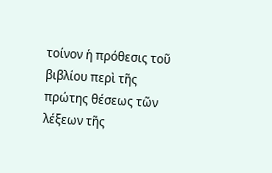τοίνον ἡ πρόθεσις τοῦ βιβλίου περὶ τῆς πρώτης θέσεως τῶν λέξεων τῆς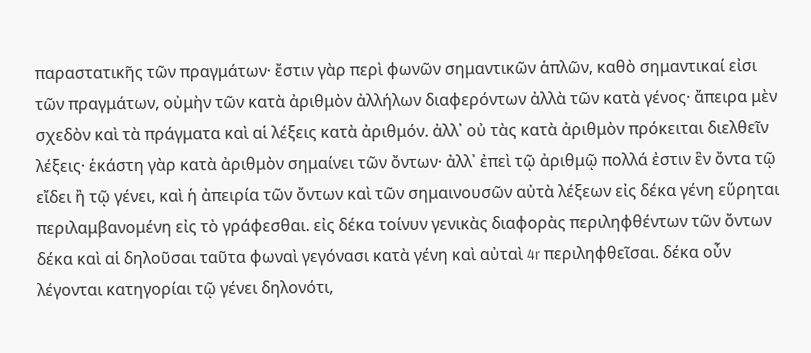παραστατικῆς τῶν πραγμάτων· ἔστιν γὰρ περὶ φωνῶν σημαντικῶν ἁπλῶν, καθὸ σημαντικαί εἰσι τῶν πραγμάτων, οὐμὴν τῶν κατὰ ἀριθμὸν ἀλλήλων διαφερόντων ἀλλὰ τῶν κατὰ γένος· ἄπειρα μὲν σχεδὸν καὶ τὰ πράγματα καὶ αἱ λέξεις κατὰ ἀριθμόν. ἀλλ᾿ οὐ τὰς κατὰ ἀριθμὸν πρόκειται διελθεῖν λέξεις· ἑκάστη γὰρ κατὰ ἀριθμὸν σημαίνει τῶν ὄντων· ἀλλ᾿ ἐπεὶ τῷ ἀριθμῷ πολλά ἐστιν ἓν ὄντα τῷ εἴδει ἢ τῷ γένει, καὶ ἡ ἀπειρία τῶν ὄντων καὶ τῶν σημαινουσῶν αὐτὰ λέξεων εἰς δέκα γένη εὕρηται περιλαμβανομένη εἰς τὸ γράφεσθαι. εἰς δέκα τοίνυν γενικὰς διαφορὰς περιληφθέντων τῶν ὄντων δέκα καὶ αἱ δηλοῦσαι ταῦτα φωναὶ γεγόνασι κατὰ γένη καὶ αὐταὶ 4r περιληφθεῖσαι. δέκα οὖν λέγονται κατηγορίαι τῷ γένει δηλονότι,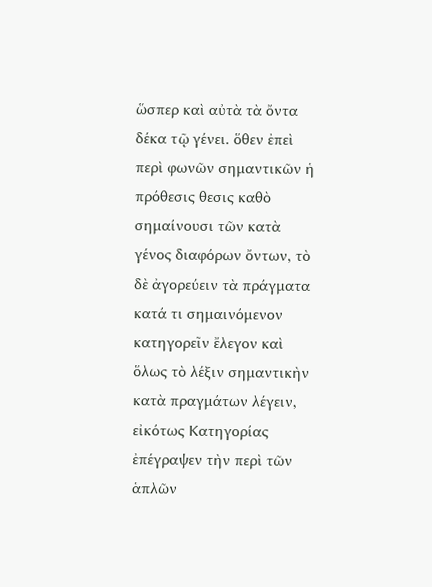ὥσπερ καὶ αὐτὰ τὰ ὄντα δέκα τῷ γένει. ὅθεν ἐπεὶ περὶ φωνῶν σημαντικῶν ἡ πρόθεσις θεσις καθὸ σημαίνουσι τῶν κατὰ γένος διαφόρων ὄντων, τὸ δὲ ἀγορεύειν τὰ πράγματα κατά τι σημαινόμενον κατηγορεῖν ἔλεγον καὶ ὅλως τὸ λέξιν σημαντικὴν κατὰ πραγμάτων λέγειν, εἰκότως Κατηγορίας ἐπέγραψεν τὴν περὶ τῶν ἁπλῶν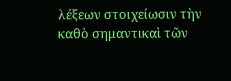λέξεων στοιχείωσιν τὴν καθὸ σημαντικαὶ τῶν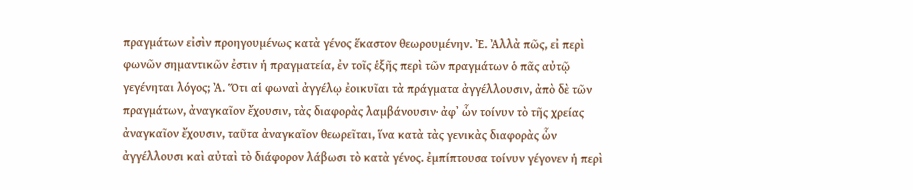πραγμάτων εἰσὶν προηγουμένως κατὰ γένος ἕκαστον θεωρουμένην. Ἐ. Ἀλλὰ πῶς, εἰ περὶ φωνῶν σημαντικῶν ἐστιν ἡ πραγματεία, ἐν τοῖς ἑξῆς περὶ τῶν πραγμάτων ὁ πᾶς αὐτῷ γεγένηται λόγος; Ἀ. Ὅτι αἱ φωναὶ ἀγγέλῳ ἐοικυῖαι τὰ πράγματα ἀγγέλλουσιν, ἀπὸ δὲ τῶν πραγμάτων, ἀναγκαῖον ἔχουσιν, τὰς διαφορὰς λαμβάνουσιν· ἀφ᾿ ὧν τοίνυν τὸ τῆς χρείας ἀναγκαῖον ἔχουσιν, ταῦτα ἀναγκαῖον θεωρεῖται, ἵνα κατὰ τὰς γενικὰς διαφορὰς ὧν ἀγγέλλουσι καὶ αὐταὶ τὸ διάφορον λάβωσι τὸ κατὰ γένος. ἐμπίπτουσα τοίνυν γέγονεν ἡ περὶ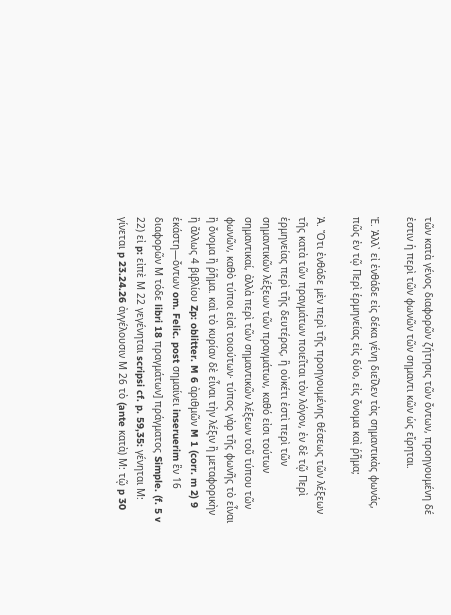τῶν κατὰ γένος διαφορῶν ζήτησις τῶν ὄντων, προηγουμένη δέ ἐστιν ἡ περὶ τῶν φωνῶν τῶν σημαντι κῶν ὡς εἴρηται.

Ἐ. Ἀλλ᾿ εἰ ἐνθάδε εἰς δέκα γένη διεῖλεν τὰς σημαντικὰς φωνάς, πῶς ἐν τῷ Περὶ ἑρμηνείας εἰς δύο, εἰς ὄνομα καὶ ῥῆμα;

Ἀ. Ὄτι ἐνθάδε μὲν περὶ τῆς προηγουμένης θέσεως τῶν λέξεων τῆς κατὰ τῶν πραγμάτων ποιεῖται τὸν λόγον, ἐν δὲ τῷ Περὶ ἑρμηνείας περὶ τῆς δευτέρας, ἣ οὐκέτι ἐστὶ περὶ τῶν σημαντικῶν λέξεων τῶν πραγμάτων, καθό εἰσι τούτων σημαντικαί, ἀλλὰ περὶ τῶν σημαντικῶν λέξεων τοῦ τύπου τῶν φωνῶν, καθὸ τύποι εἰσὶ τοιούτων· τύπος γὰρ τῆς φωνῆς τὸ εἶναι ἢ ὄνομα ἢ ῥῆμα. καὶ τὸ κυρίαν δὲ εἶναι τὴν λέξιν ἢ μεταφορικὴν ἢ ἄλλως 4 βιβλίου Zp: oblitter. M 6 ἀριθμῶν M 1 (corr. m 2) 9 ἑκάστη—ὄντων om. Felic. post σημαίνει inseruerim ἓν 16 διαφορῶν Μ τόδε libri 18 πραγμάτων] πράγματος Simple. (f. 5 v 22) εἰ p: εἰπὲ Μ 22 γεγένηται scripsi cf. p. 59,35: γένηται Μ: γίνεται p 23.24.26 ἀγγέλουσιν Μ 26 τὸ (ante κατὰ) Μ: τῷ p 30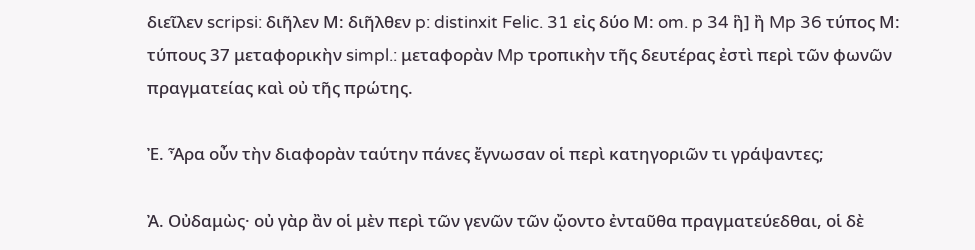διεῖλεν scripsi: διῆλεν Μ: διῆλθεν p: distinxit Felic. 31 εἰς δύο Μ: om. p 34 ἣ] ἢ Mp 36 τύπος Μ: τύπους 37 μεταφορικὴν simpl.: μεταφορὰν Mp τροπικὴν τῆς δευτέρας ἐστὶ περὶ τῶν φωνῶν πραγματείας καὶ οὐ τῆς πρώτης.

Ἐ. Ἆρα οὖν τὴν διαφορὰν ταύτην πάνες ἔγνωσαν οἱ περὶ κατηγοριῶν τι γράψαντες;

Ἀ. Οὐδαμὼς· οὐ γὰρ ἂν οἱ μὲν περὶ τῶν γενῶν τῶν ᾤοντο ἐνταῦθα πραγματεύεδθαι, οἱ δὲ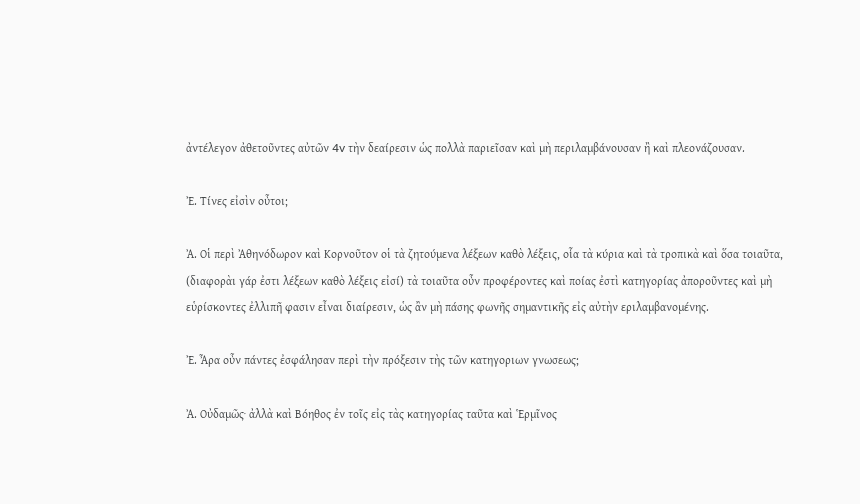ἀντέλεγον ἀθετοῦντες αὐτῶν 4v τὴν δεαίρεσιν ὡς πολλὰ παριεῖσαν καὶ μὴ περιλαμβάνουσαν ἢ καὶ πλεονάζουσαν.

Ἐ. Τίνες εἰσὶν οὖτοι;

Ἀ. Οἱ περὶ Ἀθηνόδωρον καὶ Κορνοῦτον οἱ τὰ ζητούμενα λέξεων καθὸ λέξεις, οἷα τὰ κύρια καὶ τὰ τροπικὰ καὶ ὅσα τοιαῦτα, (διαφορὰι γάρ ἐστι λέξεων καθὸ λέξεις εἰσί) τὰ τοιαῦτα οὖν προφέροντες καὶ ποίας ἐστὶ κατηγορίας ἀποροῦντες καὶ μὴ εὑρίσκοντες ἐλλιπῆ φασιν εἶναι διαίρεσιν, ὡς ἂν μὴ πάσης φωνῆς σημαντικῆς εἰς αὐτὴν εριλαμβανομένης.

Ἐ. Ἆρα οὖν πάντες ἐσφάλησαν περὶ τὴν πρόξεσιν τὴς τῶν κατηγοριων γνωσεως;

Ἀ. Οὐδαμῶς· ἀλλὰ καὶ Βόηθος ἐν τοῖς εἰς τὰς κατηγορίας ταῦτα καὶ Ἑρμῖνος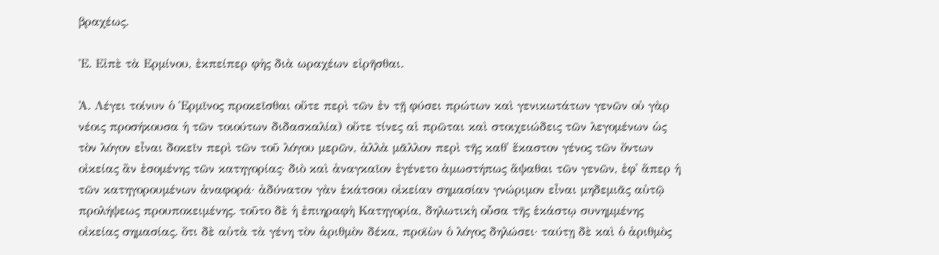βραχέως.

Ἐ. Εἰπὲ τὰ Ερμίνου, ἐκπείπερ φὴς διὰ ωραχέων εἰρῆσθαι.

Ἀ. Λέγει τοίνυν ὁ Ἑρμῖνος προκεῖσθαι οὔτε περὶ τῶν ἐν τῇ φύσει πρώτων καὶ γενικωτάτων γενῶν οὐ γὰρ νέοις προσήκουσα ἡ τῶν τοιούτων διδασκαλία) οὔτε τίνες αἱ πρῶται καὶ στοιχειώδεις τῶν λεγομένων ὡς τὸν λόγον εἶναι δοκεῖν περὶ τῶν τοῦ λόγου μερῶν, ἀλλὰ μᾶλλον περὶ τῆς καθ᾿ ἕκαστον γένος τῶν ὄντων οἰκείας ἂν ἐσομένης τῶν κατηγορίας· διὸ καὶ ἀναγκαῖον ἐγένετο ἀμωστήπως ἅψαθαι τῶν γενῶν, ἐφ᾿ ἅπερ ἡ τῶν κατηγορουμένων ἀναφορά· ἀδύνατον γὰν ἑκάτσου οἰκείαν σημασίαν γνώριμον εἶναι μηδεμιᾶς αὐτῷ προλήψεως προυποκειμένης. τοῦτο δὲ ἡ ἐπιηραφὴ Κατηγορία, δηλωτικὴ οὖσα τῆς ἑκάστῳ συνημμένης οἰκείας σημασίας. ὅτι δὲ αὐτὰ τὰ γένη τὸν ἀριθμὸν δέκα, προϊὼν ὁ λόγος δηλώσει· ταύτῃ δὲ καὶ ὁ ἀριθμὸς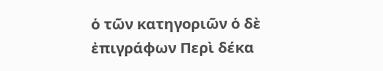ὁ τῶν κατηγοριῶν ὁ δὲ ἐπιγράφων Περὶ δέκα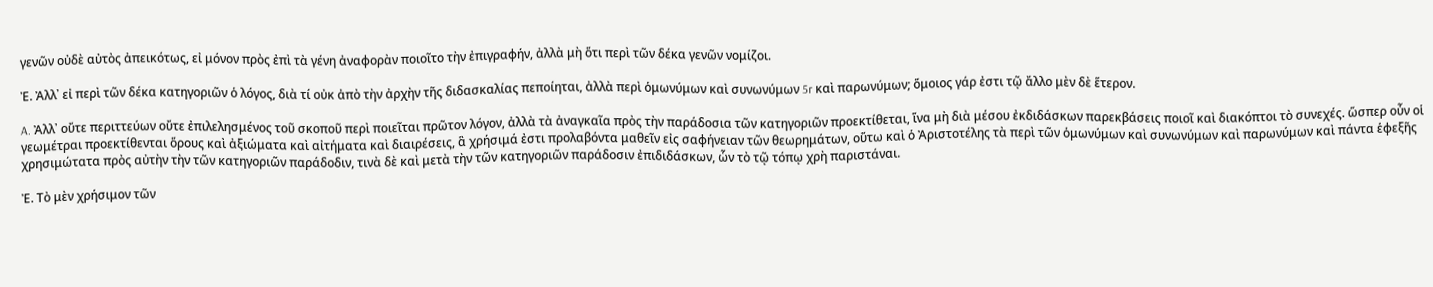γενῶν οὐδὲ αὐτὸς ἀπεικότως, εἰ μόνον πρὸς ἐπὶ τὰ γένη ἀναφορὰν ποιοῖτο τὴν ἐπιγραφήν, ἀλλὰ μὴ ὅτι περὶ τῶν δέκα γενῶν νομίζοι.

Ἐ. Ἀλλ᾿ εἰ περὶ τῶν δέκα κατηγοριῶν ὁ λόγος, διὰ τί οὐκ ἀπὸ τὴν ἀρχὴν τῆς διδασκαλίας πεποίηται, ἀλλὰ περὶ ὁμωνύμων καὶ συνωνύμων 5r καὶ παρωνύμων; ὅμοιος γάρ ἐστι τῷ ἄλλο μὲν δὲ ἕτερον.

A. Ἀλλ᾿ οὔτε περιττεύων οὔτε ἐπιλελησμένος τοῦ σκοποῦ περὶ ποιεῖται πρῶτον λόγον, ἀλλὰ τὰ ἀναγκαῖα πρὸς τὴν παράδοσια τῶν κατηγοριῶν προεκτίθεται, ἵνα μὴ διὰ μέσου ἐκδιδάσκων παρεκβάσεις ποιοῖ καὶ διακόπτοι τὸ συνεχές. ὥσπερ οὖν οἱ γεωμέτραι προεκτίθενται ὅρους καὶ ἀξιώματα καὶ αἰτήματα καὶ διαιρέσεις, ἃ χρήσιμά ἐστι προλαβόντα μαθεῖν εἰς σαφήνειαν τῶν θεωρημάτων, οὕτω καὶ ὁ Ἀριστοτέλης τὰ περὶ τῶν ὁμωνύμων καὶ συνωνύμων καὶ παρωνύμων καὶ πάντα ἑφεξῆς χρησιμώτατα πρὸς αὐτὴν τὴν τῶν κατηγοριῶν παράδοδιν, τινὰ δὲ καὶ μετὰ τὴν τῶν κατηγοριῶν παράδοσιν ἐπιδιδάσκων, ὧν τὸ τῷ τόπῳ χρὴ παριστάναι.

Ἐ. Τὸ μὲν χρήσιμον τῶν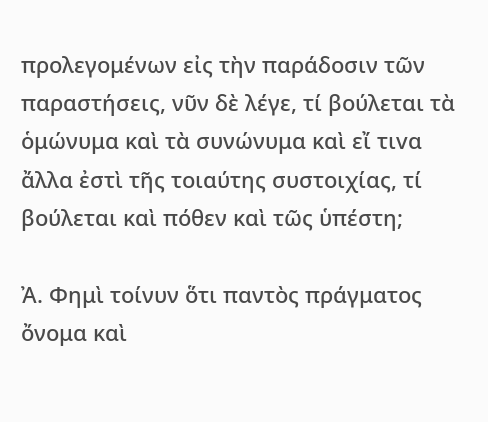προλεγομένων εἰς τὴν παράδοσιν τῶν παραστήσεις, νῦν δὲ λέγε, τί βούλεται τὰ ὁμώνυμα καὶ τὰ συνώνυμα καὶ εἴ τιvα ἄλλα ἐστὶ τῆς τοιαύτης συστοιχίας, τί βούλεται καὶ πόθεν καὶ τῶς ὑπέστη;

Ἀ. Φημὶ τοίνυν ὅτι παντὸς πράγματος ὄνομα καὶ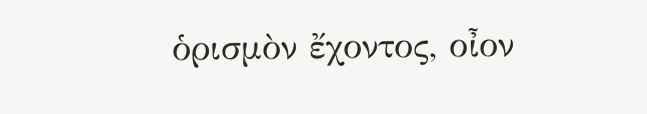ὁρισμὸν ἔχοντος, οἶον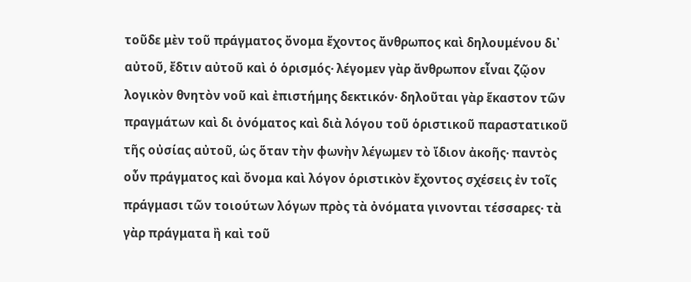τοῦδε μὲν τοῦ πράγματος ὄνομα ἔχοντος ἄνθρωπος καὶ δηλουμένου δι᾿ αὐτοῦ, ἔδτιν αὐτοῦ καὶ ὁ ὁρισμός· λέγομεν γὰρ ἄνθρωπον εἶναι ζῷον λογικὸν θνητὸν νοῦ καὶ ἐπιστήμης δεκτικόν· δηλοῦται γὰρ ἕκαστον τῶν πραγμάτων καὶ δι ὀνόματος καὶ διὰ λόγου τοῦ ὁριστικοῦ παραστατικοῦ τῆς οὐσίας αὐτοῦ, ὡς ὅταν τὴν φωνὴν λέγωμεν τὸ ἴδιον ἀκοῆς· παντὸς οὖν πράγματος καὶ ὄνομα καὶ λόγον ὁριστικὸν ἔχοντος σχέσεις ἐν τοῖς πράγμασι τῶν τοιούτων λόγων πρὸς τὰ ὀνόματα γινονται τέσσαρες· τὰ γὰρ πράγματα ἢ καὶ τοῦ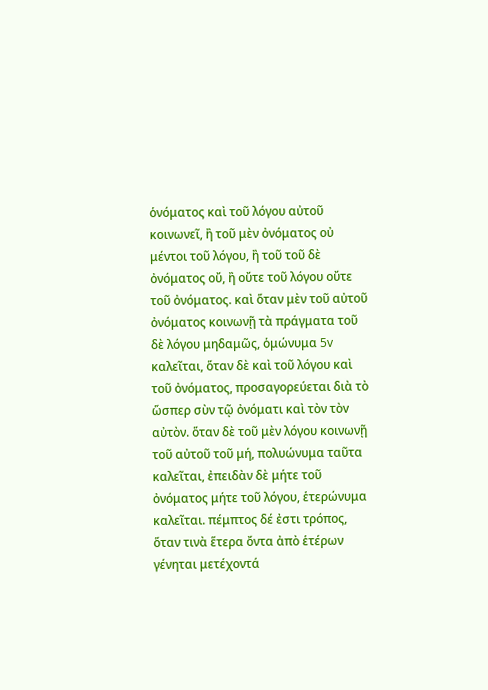ὁνόματος καὶ τοῦ λόγου αὐτοῦ κοινωνεῖ, ἢ τοῦ μὲν ὀνόματος οὐ μέντοι τοῦ λόγου, ἢ τοῦ τοῦ δὲ ὀνόματος οὔ, ἢ οὔτε τοῦ λόγου οὔτε τοῦ ὀνόματος. καὶ ὅταν μὲν τοῦ αὐτοῦ ὀνόματος κοινωνῇ τὰ πράγματα τοῦ δὲ λόγου μηδαμῶς, ὁμώνυμα 5v καλεῖται, ὅταν δὲ καὶ τοῦ λόγου καὶ τοῦ ὀνόματος, προσαγορεύεται διὰ τὸ ὥσπερ σὺν τῷ ὀνόματι καὶ τὸν τὸv αὐτὸν. ὅταν δὲ τοῦ μὲν λόγου κοινωνῇ τοῦ αὐτοῦ τοῦ μή, πολυώνυμα ταῦτα καλεῖται, ἐπειδὰν δὲ μήτε τοῦ ὀνόματος μήτε τοῦ λόγου, ἑτερώνυμα καλεῖται. πέμπτος δέ ἐστι τρόπος, ὅταν τινὰ ἕτερα ὄντα ἀπὸ ἑτέρων γένηται μετέχοντά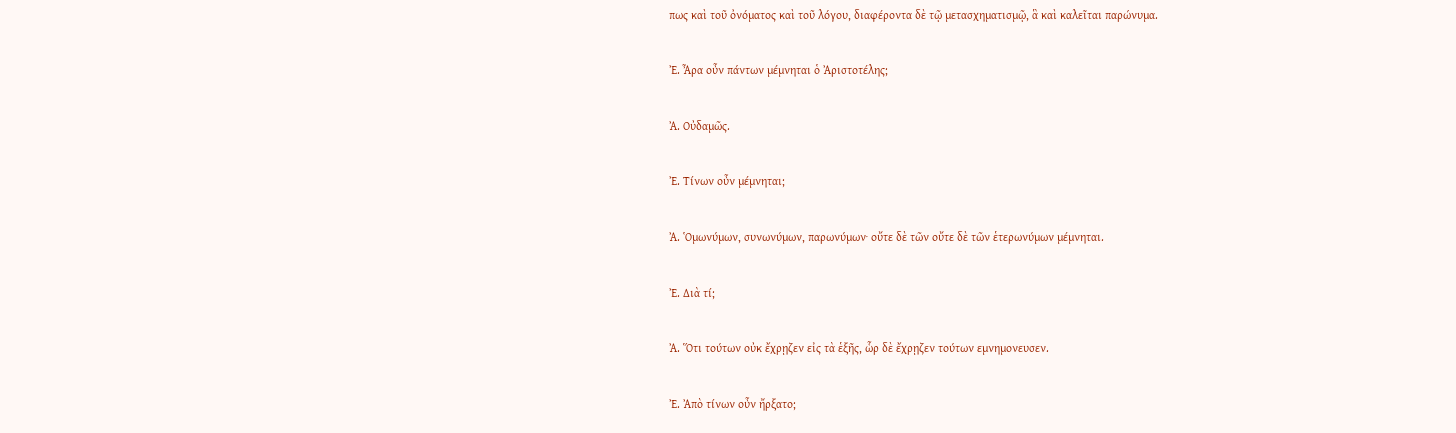πως καὶ τοῦ ὀνόματος καὶ τοῦ λόγου, διαφέροντα δὲ τῷ μετασχηματισμῷ, ἃ καὶ καλεῖται παρώνυμα.

Ἐ. Ἆρα οὖν πάντων μέμνηται ὁ Ἀριστοτέλης;

Ἀ. Οὐδαμῶς.

Ἐ. Τίνων οὖν μέμνηται;

Ἀ. Ὁμωνύμων, συνωνύμων, παρωνύμων· οὔτε δὲ τῶν οὔτε δὲ τῶν ἑτερωνύμων μέμνηται.

Ἐ. Διὰ τί;

Ἀ. Ὅτι τούτων οὐκ ἔχρῃζεν εἰς τὰ ἑξῆς, ὧρ δὲ ἔχρῃζεν τούτων εμνημονευσεν.

Ἐ. Ἀπὸ τίνων οὖν ἤρξατο;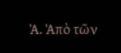Ἀ. Ἀπὸ τῶν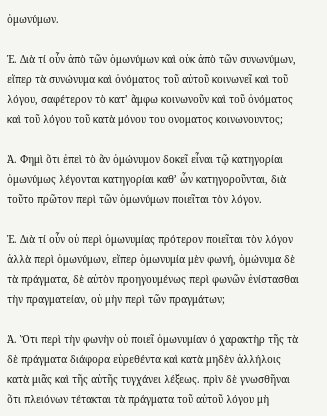ὁμωνύμων.

Ἐ. Διὰ τί οὖν ἀπὸ τῶν ὁμωνύμων καὶ οὐκ ἀπὸ τῶν συνωνύμων, εἴπερ τὰ συνώνυμα καὶ ὀνόματος τοῦ αὐτοῦ κοινωνεῖ καὶ τοῦ λόγου, σαφέτερον τὸ κατ’ ἄμφω κοινωνοῦν καὶ τοῦ ὀνόματος καὶ τοῦ λόγου τοῦ κατὰ μόνου του ονοματος κοινωνουντος;

Ἀ. Φημὶ ὅτι ἐπεὶ τὸ ἂν ὁμώνυμον δοκεῖ εἶναι τῷ κατηγορίαι ὁμωνύμως λέγονται κατηγορίαι καθ’ ὧν κατηγοροῦνται, διὰ τοῦτο πρῶτον περὶ τῶν ὁμωνύμων ποιεῖται τὸν λόγον.

Ἐ. Διὰ τί οὖν οὐ περὶ ὁμωνυμίας πρότερον ποιεῖται τὸν λόγον ἀλλὰ περὶ ὁμωνύμων, εἴπερ ὁμωνυμία μὲν φωνή, ὁμώνυμα δὲ τὰ πράγματα, δὲ αὐτὸν προηγουμένως περὶ φωνῶν ἐνίστασθαι τὴν πραγματείαν, οὐ μὴν περὶ τῶν πραγμάτων;

Ἀ. Ὅτι περὶ τὴν φωνὴν οὐ ποιεῖ ὁμωνυμίαν ό χαρακτὴρ τῆς τὰ δὲ πράγματα διάφορα εὑρεθέντα καὶ κατὰ μηδὲν ἀλλήλοις κατὰ μιᾶς καὶ τῆς αὐτῆς τυγχάνει λέξεως. πρὶν δὲ γνωσθῆναι ὅτι πλειόνων τέτακται τὰ πράγματα τοῦ αὐτοῦ λόγου μὴ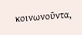κοινωνοῦντα,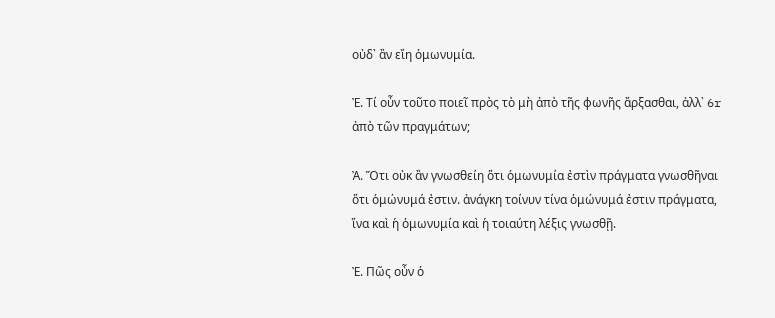οὐδ᾿ ἂν εἴη ὁμωνυμία.

Ἐ. Τί οὖν τοῦτο ποιεῖ πρὸς τὸ μὴ ἀπὸ τῆς φωνῆς ἄρξασθαι, ἀλλ᾿ 6r ἀπὸ τῶν πραγμάτων;

Ἀ. Ὅτι οὐκ ἂν γνωσθείη ὅτι ὁμωνυμία ἐστὶν πράγματα γνωσθῆναι ὅτι ὁμώνυμά ἐστιν. ἀνάγκη τοίνυν τίνα ὁμώνυμά ἐστιν πράγματα, ἵνα καὶ ἡ ὁμωνυμία καὶ ἡ τοιαύτη λέξις γνωσθῇ.

Ἐ. Πῶς οὖν ὁ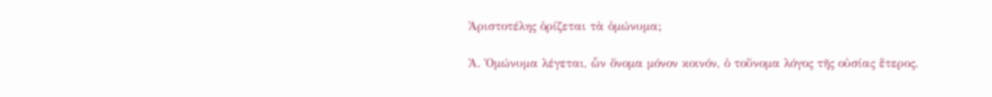Ἀριστοτέλης ὁρίζεται τὰ ὁμώνυμα;

Ἀ. Ὁμώνυμα λέγεται, ὧν ὄνομα μόνον κοινόν, ὁ τοὔνομα λόγος τῆς οὐσίας ἕτερος.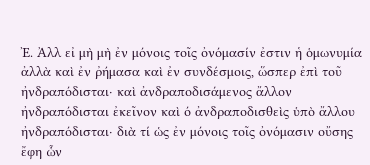Ἐ. Ἀλλ εἰ μὴ μὴ ἐν μόνοις τοῖς ὀνόμασίν ἐστιν ἡ ὁμωνυμία ἀλλὰ καὶ ἐν ῤήμασα καὶ ἐν συνδέσμοις, ὥσπερ ἐπὶ τοῦ ἠνδραπόδισται· καὶ ἀνδραποδισάμενος ἄλλον ἠνδραπόδισται ἐκεῖνον καὶ ό ἀνδραποδισθεὶς ὑπὸ ἄλλου ἠνδραπόδισται· διὰ τί ὡς ἐν μόνοις τοῖς ὀνόμασιν οὔσης ἔφη ὧν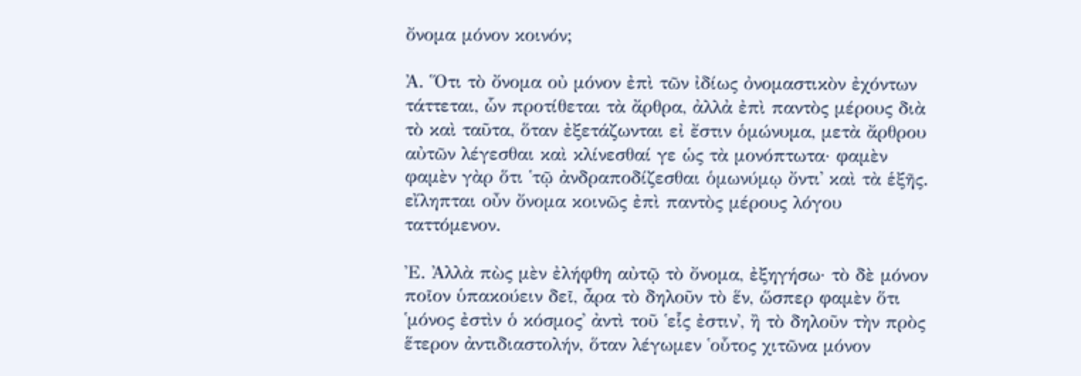ὄνομα μόνον κοινόν;

Ἀ. Ὅτι τὸ ὄνομα οὐ μόνον ἐπὶ τῶν ἰδίως ὀνομαστικὸν ἐχόντων τάττεται, ὧν προτίθεται τὰ ἄρθρα, ἀλλἀ ἐπὶ παντὸς μέρους διὰ τὸ καὶ ταῦτα, ὅταν ἐξετάζωνται εἰ ἔστιν ὁμώνυμα, μετὰ ἄρθρου αὐτῶν λέγεσθαι καὶ κλίνεσθαί γε ὡς τὰ μονόπτωτα· φαμὲν φαμὲν γὰρ ὅτι ῾τῷ ἀνδραποδίζεσθαι ὁμωνύμῳ ὄντι᾿ καὶ τὰ ἑξῆς. εἴληπται οὖν ὄνομα κοινῶς ἐπὶ παντὸς μέρους λόγου ταττόμενον.

Ἐ. Ἀλλὰ πὼς μὲν ἐλήφθη αὐτῷ τὸ ὄνομα, ἐξηγήσω· τὸ δὲ μόνον ποῖον ὑπακούειν δεῖ, ἆρα τὸ δηλοῦν τὸ ἕν, ὥσπερ φαμὲν ὅτι ῾μόνος ἐστὶν ὁ κόσμος᾿ ἀντὶ τοῦ ῾εἷς ἐστιν᾿, ἢ τὸ δηλοῦν τὴν πρὸς ἕτερον ἀντιδιαστολήν, ὅταν λέγωμεν ῾οὗτος χιτῶνα μόνον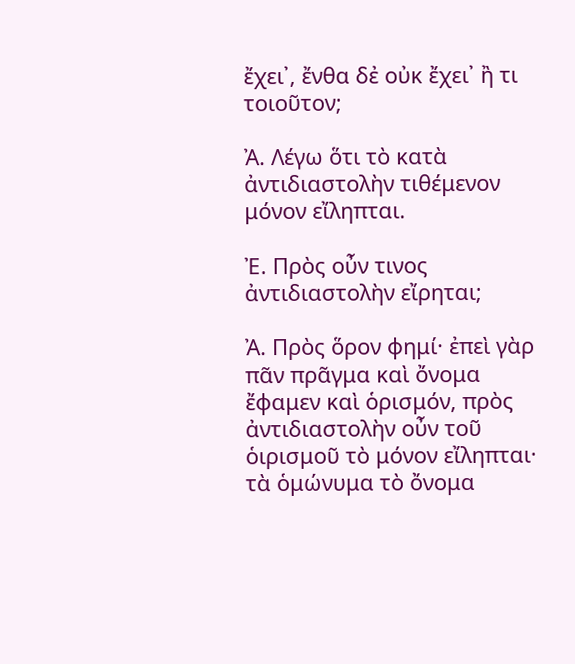ἔχει᾿, ἔνθα δἐ οὐκ ἔχει᾿ ἢ τι τοιοῦτον;

Ἀ. Λέγω ὅτι τὸ κατὰ ἀντιδιαστολὴν τιθέμενον μόνον εἴληπται.

Ἐ. Πρὸς οὖν τινος ἀντιδιαστολὴν εἴρηται;

Ἀ. Πρὸς ὅρον φημί· ἐπεὶ γὰρ πᾶν πρᾶγμα καὶ ὄνομα ἔφαμεν καὶ ὁρισμόν, πρὸς ἀντιδιαστολὴν οὖν τοῦ ὁιρισμοῦ τὸ μόνον εἴληπται· τὰ ὁμώνυμα τὸ ὄνομα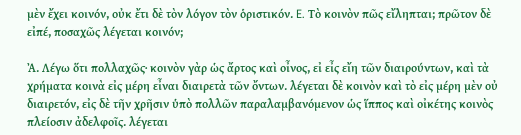μὲν ἔχει κοινόν, οὐκ ἔτι δὲ τὸν λόγον τὸν ὁριστικόν. E. Τὸ κοινὸν πῶς εἴληπται; πρῶτον δὲ εἰπέ, ποσαχῶς λέγεται κοινόν;

Ἀ. Λέγω ὅτι πολλαχῶς· κοινὸν γὰρ ὡς ἄρτος καὶ οἶνος, εἰ εἶς εἴη τῶν διαιρούντων, καὶ τὰ χρήματα κοινὰ εἰς μέρη εἶναι διαιρετὰ τῶν ὄντων. λέγεται δὲ κοινὸν καὶ τὸ εἰς μέρη μὲν οὐ διαιρετόν, εἰς δὲ τῆν χρῆσιν ὑπὸ πολλῶν παραλαμβανόμενον ὡς ἵππος καὶ οἰκέτης κοινὸς πλείοσιν ἀδελφοῖς. λέγεται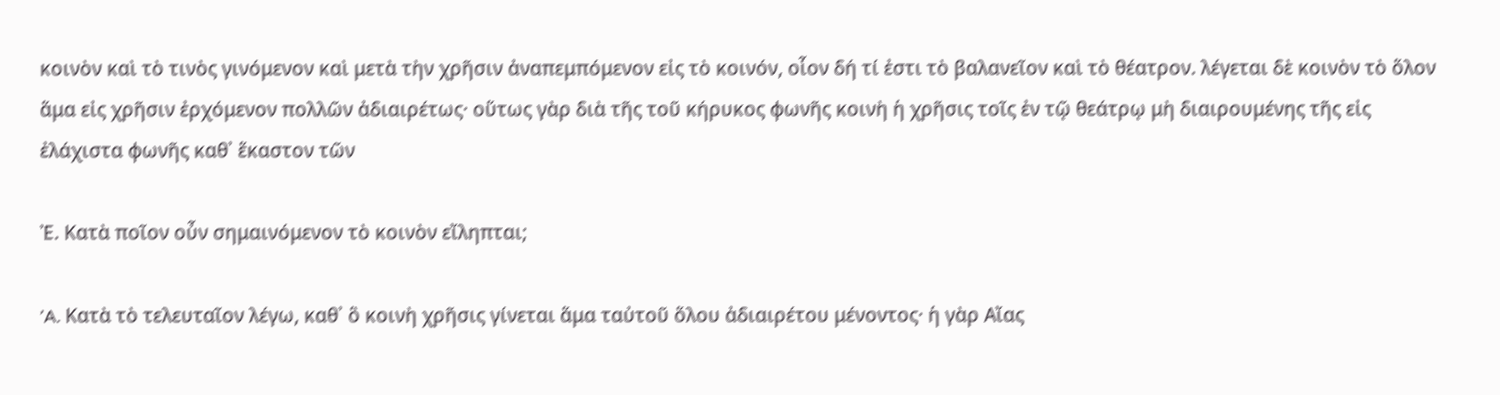κοινὸν καὶ τὸ τινὸς γινόμενον καὶ μετὰ τὴν χρῆσιν ἀναπεμπόμενον εἰς τὸ κοινόν, οἷον δή τί ἐστι τὸ βαλανεῖον καὶ τὸ θέατρον. λέγεται δὲ κοινὸν τὸ ὅλον ἅμα εἰς χρῆσιν ἐρχόμενον πολλῶν ἀδιαιρέτως· οὕτως γὰρ διὰ τῆς τοῦ κήρυκος φωνῆς κοινὴ ἡ χρῆσις τοῖς ἐν τῷ θεάτρῳ μὴ διαιρουμένης τῆς εἰς ἐλάχιστα φωνῆς καθ᾿ ἕκαστον τῶν

Ἐ. Κατὰ ποῖον οὖν σημαινόμενον τὸ κοινὸν εἴληπται;

’A. Κατὰ τὸ τελευταῖον λέγω, καθ᾿ ὃ κοινὴ χρῆσις γίνεται ἅμα ταὐτοῦ ὅλου ἀδιαιρέτου μένοντος· ἡ γὰρ Αἴας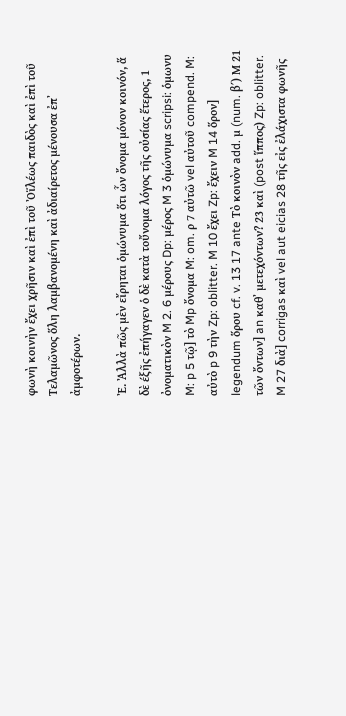φωνὴ κοινὴν ἔχει χρῆσιν καὶ ἐπὶ τοῦ Ὀϊλέως παιδὸς καὶ ἐπὶ τοῦ Τελαμῶνος ὅλη λαμβανομένη καὶ ἀδιαίρετος μένουσα ἐπ᾿ ἀμφοτέρων.

Ἐ. Ἀλλὰ πῶς μὲν εἴρηται ὁμώνυμα ὅτι ὧν ὄνομα μόνον κοινόν, ἅ δὲ έξῆς ἐπήγαγεν ὁ δὲ κατὰ τοὔνομα λόγος τῆς οὐσίας ἕτερος, 1 ὀνοματικὸν M 2. 6 μέρους Dp: μέρος M 3 ὁμώνυμα scripsi: ὁμωνυ M: p 5 τῷ] τὸ Mp ὄνομα M: om. ρ 7 αὐτῶ vel αὐτοῦ compend. M: αὐτὸ p 9 τὴν Zp: oblitter. M 10 ἔχει Zp: ἔχειν M 14 ὅρον] legendum ὅρου cf. v. 13 17 ante Τὸ κοινὸν add. μ (num. β΄) Μ 21 τῶν ὄντων] an καθ᾿ μετεχόντων? 23 καὶ (post ἵππος) Zp: oblitter. M 27 διὰ] corrigas καὶ vel aut eicias 28 τῆς εἰς ἐλάχιστα φωνῆς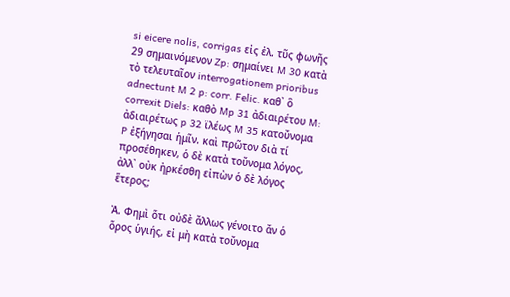si eicere nolis, corrigas εἰς ἐλ. τῦς φωνῆς 29 σημαινόμενον Zp: σημαίνει M 30 κατὰ τὸ τελευταῖον interrogationem prioribus adnectunt M 2 p: corr. Felic. καθ᾿ ὃ correxit Diels: καθὸ Mp 31 ἀδιαιρέτου M: ἀδιαιρέτως p 32 ϊλέως M 35 κατοὔνομα P ἐξήγησαι ἡμῖν. καὶ πρῶτον διὰ τί προσέθηκεν, ὁ δὲ κατὰ τοὔνομα λόγος, ἀλλ᾿ οὐκ ἠρκέσθη εἰπὼν ὁ δὲ λόγος ἕτερος;

Ἀ. Φημὶ ὅτι οὐδὲ ἄλλως γένοιτο ἄν ὁ ὅρος ὑγιής, εἰ μὴ κατὰ τοὔνομα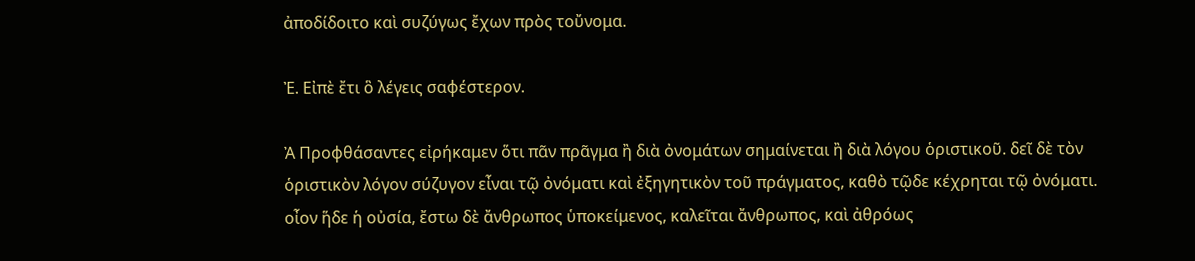ἀποδίδοιτο καὶ συζύγως ἔχων πρὸς τοὔνομα.

Ἐ. Εἰπὲ ἔτι ὃ λέγεις σαφέστερον.

Ἀ Προφθάσαντες εἰρήκαμεν ὅτι πᾶν πρᾶγμα ἢ διὰ ὀνομάτων σημαίνεται ἢ διὰ λόγου ὁριστικοῦ. δεῖ δὲ τὸν ὁριστικὸν λόγον σύζυγον εἶναι τῷ ὀνόματι καὶ ἐξηγητικὸν τοῦ πράγματος, καθὸ τῷδε κέχρηται τῷ ὀνόματι. οἶον ἥδε ἡ οὐσία, ἔστω δὲ ἄνθρωπος ὑποκείμενος, καλεῖται ἄνθρωπος, καὶ ἀθρόως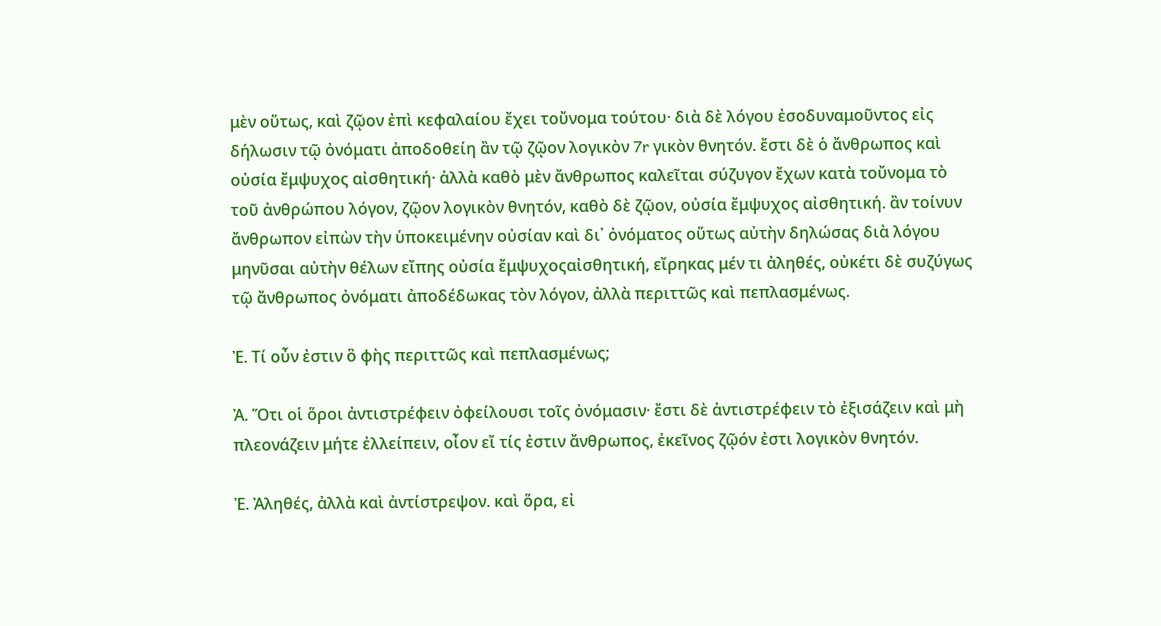μὲν οὕτως, καὶ ζῷον ἐπὶ κεφαλαίου ἔχει τοὔνομα τούτου· διὰ δὲ λόγου ἐσοδυναμοῦντος εἰς δήλωσιν τῷ ὀνόματι ἀποδοθείη ἂν τῷ ζῷον λογικὸν 7r γικὸν θνητόν. ἔστι δὲ ὁ ἄνθρωπος καὶ οὐσία ἔμψυχος αἰσθητική· ἀλλὰ καθὸ μὲν ἄνθρωπος καλεῖται σύζυγον ἔχων κατὰ τοὔνομα τὸ τοῦ ἀνθρώπου λόγον, ζῷον λογικὸν θνητόν, καθὸ δὲ ζῷον, οὐσία ἔμψυχος αἰσθητική. ἂν τοίνυν ἄνθρωπον εἰπὼν τὴν ὑποκειμένην οὐσίαν καὶ δι᾿ ὀνόματος οὕτως αὐτὴν δηλώσας διὰ λόγου μηνῦσαι αὐτὴν θέλων εἴπης οὐσία ἔμψυχοςαἰσθητική, εἴρηκας μέν τι ἀληθές, οὐκέτι δὲ συζύγως τῷ ἄνθρωπος ὀνόματι ἀποδέδωκας τὸν λόγον, ἀλλὰ περιττῶς καὶ πεπλασμένως.

Ἐ. Τί οὖν ἐστιν ὃ φὴς περιττῶς καὶ πεπλασμένως;

Ἀ. Ὅτι οἱ ὅροι ἀντιστρέφειν ὀφείλουσι τοῖς ὀνόμασιν· ἔστι δὲ ἀντιστρέφειν τὸ ἐξισάζειν καὶ μὴ πλεονάζειν μήτε ἐλλείπειν, οἶον εἴ τίς ἐστιν ἄνθρωπος, ἐκεῖνος ζῷόν ἐστι λογικὸν θνητόν.

Ἐ. Ἀληθές, ἀλλὰ καὶ ἀντίστρεψον. καὶ ὅρα, εἰ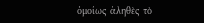ὁμοίως ἀληθὲς τὸ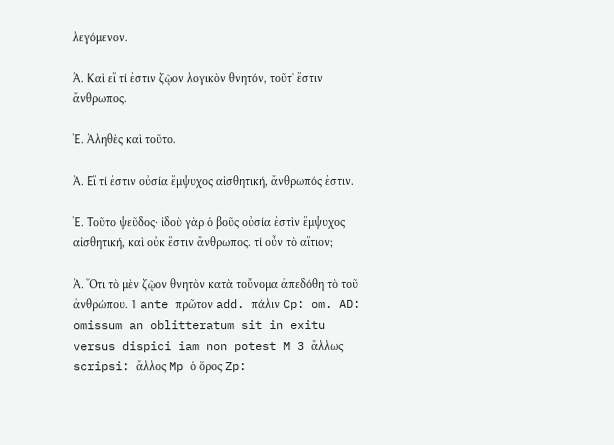λεγόμενον.

Ἀ. Καὶ εἴ τί ἐστιν ζῷον λογικὸν θνητόν, τοῦτ᾿ ἔστιν ἄνθρωπος.

Ἐ. Ἀληθὲς καὶ τοῦτο.

Ἀ. Εἴ τί ἐστιν οὐσία ἔμψυχος αἰσθητική, ἄνθρωπός ἐστιν.

Ἐ. Τοῦτο ψεῦδος· ἰδοὺ γὰρ ὁ βοῦς οὐσία ἐστὶν ἔμψυχος αἰσθητική, καὶ οὐκ ἔστιν ἄνθρωπος. τί οὖν τὸ αἴτιον;

Ἀ. Ὅτι τὸ μὲν ζῷον θνητὸν κατὰ τοὔνομα ἀπεδόθη τὸ τοῦ ἀνθρώπου. 1 ante πρῶτον add. πάλιν Cp: om. AD: omissum an oblitteratum sit in exitu versus dispici iam non potest M 3 ἄλλως scripsi: ἄλλος Mp ὁ ὅρος Zp: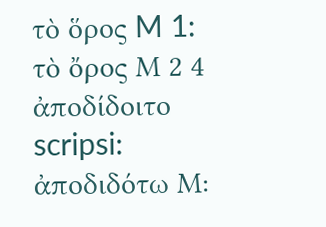τὸ ὅρος M 1: τὸ ὄρος Μ 2 4 ἀποδίδοιτο scripsi: ἀποδιδότω Μ: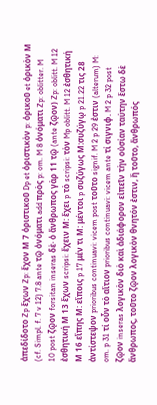ἀπεδίδοτο Zp ἔχων Zp: ἔχον Μ 7 ὁριστικοῦ Dp et ὁριστικὸν p: ὁρικοῦ et ὁρικὸν Μ (cf. Simpl. f. 7 v 12) 7.8 ante τῷ ὀνόματι add πρὸς p: om. M 8 ὁνόματι Zp: oblitter. M 10 post ζῷον forsitan inseras δὲ· ὁ ἄνθρωπος γὰρ 11 τῷ (ante ζῷον) Zp: oblitt. M 12 ἐσθητική Μ 13 ἔχων scripsi: ἔχειν Μ: ἔχει p τὸ scripsi: τὸν Mp oblitt. M 12 ἐσθητική Μ 16 εἴπης Μ: εἴποις p 17 μέν τι Μ: μέντοι p συζύγως Μ:συζύγῳ p 21.22 τις 28 ἀντίστεψον prioribus continuavi: vicem post τοῦτο signif. M 2 p 29 ἐστιν (alterum) M: om. p 31 τί οὖν τὸ αἴτιον prioribus continuavi: vicem ante τί σιγνιφ. M 2 p 32 post ζῷον inseras λογικὸν διὸ καὶ ἀδιάφορον εἰπεῖν τὴν οὐσίαν ταύτην ἔστω δὲ ἄνθρωπος, τοῦτο ζῷον λογικὸν θνητόν ἐστιν, ἢ τοῦτο, ἄνθρωπός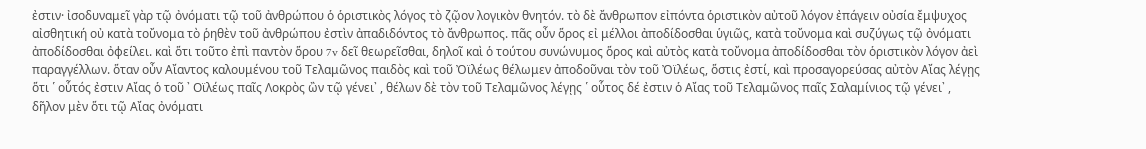ἐστιν· ἰσοδυναμεῖ γὰρ τῷ ὀνόματι τῷ τοῦ ἀνθρώπου ὁ ὁριστικὸς λόγος τὸ ζῷον λογικὸν θνητόν. τὸ δὲ ἄνθρωπον εἰπόντα ὁριστικὸν αὐτοῦ λόγον ἐπάγειν οὐσία ἔμψυχος αἰσθητική οὐ κατὰ τοὔνομα τὸ ῥηθὲν τοῦ ἀνθρώπου ἐστὶν ἀπαδιδόντος τὸ ἄνθρωπος. πᾶς οὖν ὅρος εἰ μέλλοι ἀποδίδοσθαι ὑγιῶς, κατὰ τοὔνομα καὶ συζύγως τῷ ὀνόματι ἀποδίδοσθαι ὀφείλει. καὶ ὅτι τοῦτο ἐπὶ παντὸν ὅρου 7v δεῖ θεωρεῖσθαι, δηλοῖ καὶ ὁ τούτου συνώνυμος ὅρος καὶ αὐτὸς κατὰ τοὔνομα ἀποδίδοσθαι τὸν ὁριστικὸν λόγον ἀεὶ παραγγέλλων. ὅταν οὖν Αἴαντος καλουμένου τοῦ Τελαμῶνος παιδὸς καὶ τοῦ Ὀϊλέως θέλωμεν ἀποδοῦναι τὸν τοῦ Ὀϊλέως, ὅστις ἐστί, καὶ προσαγορεύσας αὐτὸν Αἴας λέγῃς ὅτι ῾ οὗτός ἐστιν Αἴας ὁ τοῦ ᾿ Οϊλέως παῖς Λοκρὸς ὢν τῷ γένει᾿ , θέλων δὲ τὸν τοῦ Τελαμῶνος λέγῃς ῾ οὗτος δέ ἐστιν ὁ Αἴας τοῦ Τελαμῶνος παῖς Σαλαμίνιος τῷ γένει᾿ , δῆλον μὲν ὅτι τῷ Αἴας ὀνόματι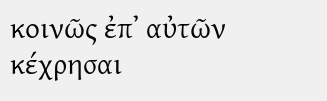κοινῶς ἐπ᾿ αὐτῶν κέχρησαι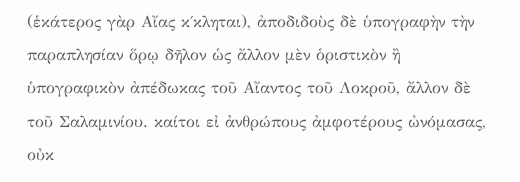(ἑκάτερος γὰρ Αἴας κ΄κληται), ἀποδιδοὺς δὲ ὑπογραφὴν τὴν παραπλησίαν ὅρῳ δῆλον ὡς ἄλλον μὲν ὁριστικὸν ἢ ὑπογραφικὸν ἀπέδωκας τοῦ Αἴαντος τοῦ Λοκροῦ, ἄλλον δὲ τοῦ Σαλαμινίου. καίτοι εἰ ἀνθρώπους ἀμφοτέρους ὠνόμασας, οὐκ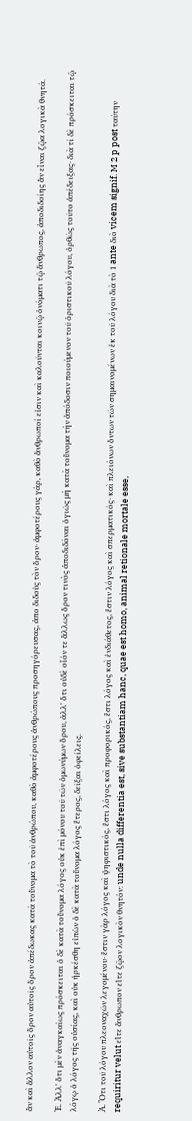ἂν καὶ ἄλλον αὐτοῖς ὅρον αὐτοῖς ὅρον ἀπέδωκας κατὰ τοὔνομα τὸ τοῦ ἀνθρώπου, καθὸ ἀμφοτέρους ἀνθρώπους προσηγόρευσας, ἀπο διδοὺς τὸν ὅρον· ἀμφοτέρους γάρ, καθὸ ἄνθρωποί εἰσιν καὶ καλοῦνται κοινῷ ὀνόματι τῷ ἄνθρωπος, ἀποδιδοίης ἂν εἶναι ζῷα λογικὰ θνητά.

Ἐ. Ἀλλ᾿ ὅτι μὲν ἀναγκαίως πρόσκειται ὁ δὲ κατὰ τοὔνομα λόγος οὐκ ἐπὶ μόνου τοῦ τῶν ὁμωνύμων ὅρου, ἀλλ᾿ ὅτι οὐδὲ οἷόν τε ἄλλως ὅρον τινὸς ἀποδιδόναι ὁγιῶς μὴ κατὰ τοὔνομα τὴν ἀπόδοσιν ποιούμενον τοῦ ὀριστικοῦ λόγου, ὀρθῶς τοῦτο ἀπέδειξας· διὰ τί δὲ πρόσκειται τῷ λόγῳ ὁ λόγος τῆς οὐσίας, καὶ οὐκ ἠρκέσθη εἰπὼν ὁ δὲ κατὰ τοὔνομα λόγος ἕτερος, δεῖξαι ὀφείλεις.

Ἀ. Ὅτι τοῦ λόγου πλεοναχῶν λεγομένου· ἔστιν γὰρ λόγος καὶ ψηφιστικός, ἔστι λόγος καὶ προφορικός, ἔστι λόγος καὶ ἐνδιάθετος, ἔστιν λόγος καὶ σπερματικός· καὶ πλειόνων ὄντων τῶν σημαινομένων ἐκ τοῦ λόγου διὰ τὸ 1 ante διὸ vicem signif. M 2 p post ταύτην requiritur velut εἴτε ἄνθρωπον εἴτε ζῷον λογικὸν θνητόν: unde nulla differentia est, sive substantiam hanc, quae est homo, animal retionale mortale esse,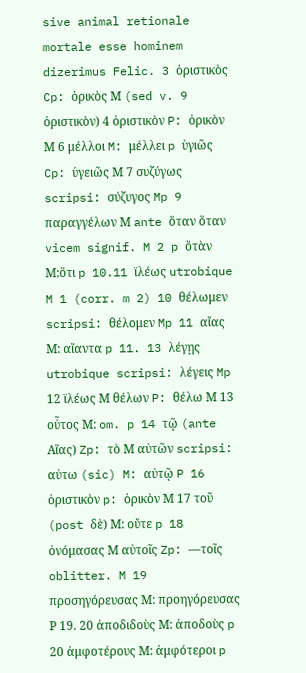sive animal retionale mortale esse hominem dizerimus Felic. 3 ὁριστικὸς Cp: ὁρικὸς Μ (sed v. 9 ὁριστικὸν) 4 ὁριστικὸν P: ὁρικὸν Μ 6 μέλλοι M: μέλλει p ὑγιῶς Cp: ὑγειῶς Μ 7 συζύγως scripsi: σύζυγος Mp 9 παραγγέλων Μ ante ὅταν ὅταν vicem signif. M 2 p ὅτὰν Μ:ὅτι p 10.11 ϊλέως utrobique M 1 (corr. m 2) 10 θέλωμεν scripsi: θέλομεν Mp 11 αἴας Μ: αἴαντα p 11. 13 λέγῃς utrobique scripsi: λέγεις Mp 12 ϊλέως Μ θέλων P: θέλω Μ 13 οὖτος Μ: om. p 14 τῷ (ante Αἴας) Zp: τὸ Μ αὐτῶν scripsi: αὐτω (sic) M: αὐτῷ P 16 ὁριστικὸν p: ὁρικὸν Μ 17 τοῦ (post δὲ) Μ: οὔτε p 18 ὀνόμασας Μ αὐτοῖς Zp: —τοῖς oblitter. M 19 προσηγόρευσας Μ: προηγόρευσας Ρ 19. 20 ἀποδιδοὺς Μ: ἀποδοὺς p 20 ἀμφοτέρους Μ: ἀμφότεροι p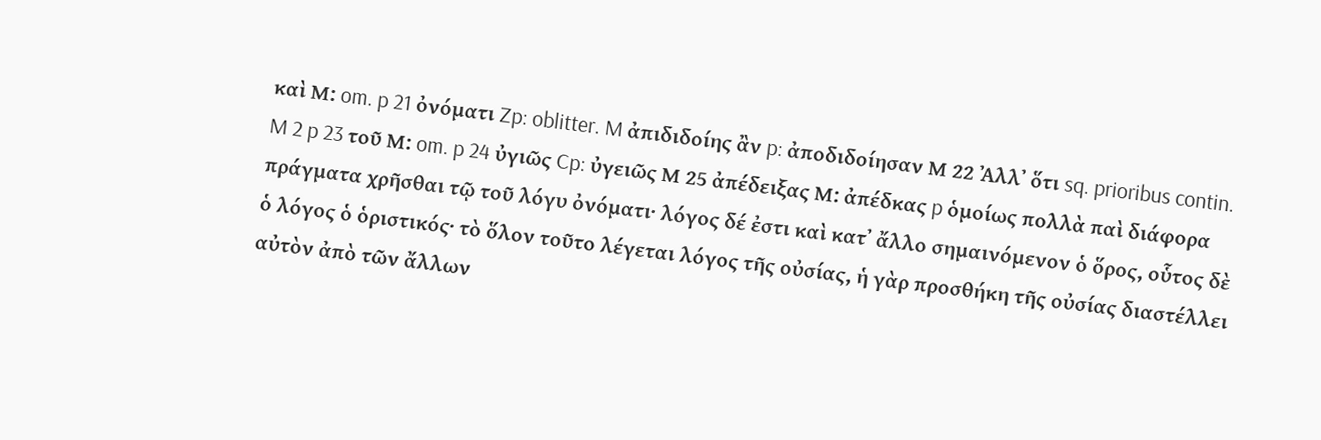καὶ Μ: om. p 21 ὀνόματι Zp: oblitter. M ἀπιδιδοίης ἂν p: ἀποδιδοίησαν Μ 22 Ἀλλ᾿ ὅτι sq. prioribus contin. M 2 p 23 τοῦ Μ: om. p 24 ὐγιῶς Cp: ὐγειῶς Μ 25 ἀπέδειξας Μ: ἀπέδκας p ὁμοίως πολλὰ παὶ διάφορα πράγματα χρῆσθαι τῷ τοῦ λόγυ ὀνόματι· λόγος δέ ἐστι καὶ κατ᾿ ἄλλο σημαινόμενον ὁ ὅρος, οὗτος δὲ ὁ λόγος ὁ ὁριστικός· τὸ ὅλον τοῦτο λέγεται λόγος τῆς οὐσίας, ἡ γὰρ προσθήκη τῆς οὐσίας διαστέλλει αὐτὸν ἀπὸ τῶν ἄλλων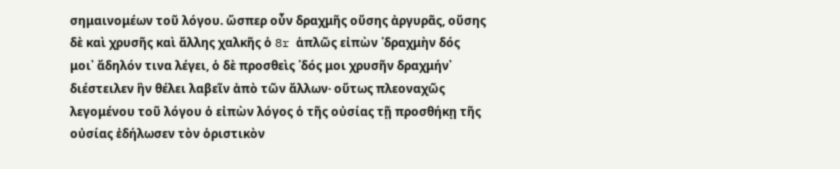σημαινομέων τοῦ λόγου. ὥσπερ οὖν δραχμῆς οὔσης ἀργυρᾶς, οὔσης δὲ καὶ χρυσῆς καὶ ἄλλης χαλκῆς ὁ 8r ἁπλῶς εἰπὼν ῾δραχμὴν δός μοι᾿ ἄδηλόν τινα λέγει, ὁ δὲ προσθεὶς ῾δός μοι χρυσῆν δραχμήν᾿ διέστειλεν ἣν θέλει λαβεῖν ἀπὸ τῶν ἄλλων· οὕτως πλεοναχῶς λεγομένου τοῦ λόγου ὁ εἰπὼν λόγος ὁ τῆς οὐσίας τῇ προσθήκῃ τῆς οὐσίας ἐδήλωσεν τὸν ὁριστικὸν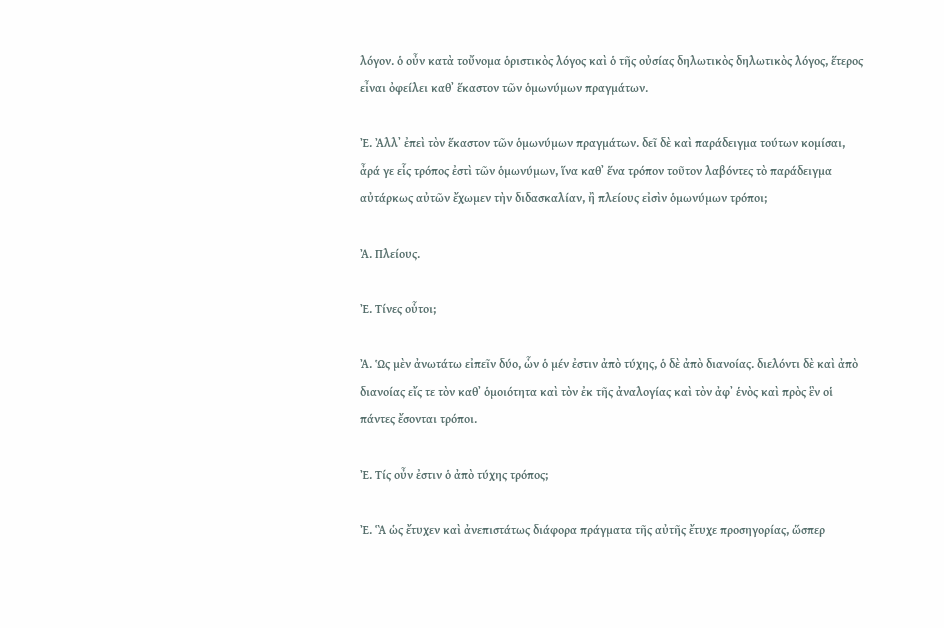λόγον. ὁ οὖν κατὰ τοὔνομα ὁριστικὸς λόγος καὶ ὁ τῆς οὐσίας δηλωτικὸς δηλωτικὸς λόγος, ἕτερος εἶναι ὀφείλει καθ᾿ ἕκαστον τῶν ὁμωνύμων πραγμάτων.

Ἐ. Ἀλλ᾿ ἐπεὶ τὸν ἕκαστον τῶν ὁμωνύμων πραγμάτων. δεῖ δὲ καὶ παράδειγμα τούτων κομίσαι, ἆρά γε εἷς τρόπος ἐστὶ τῶν ὁμωνύμων, ἵνα καθ᾿ ἕνα τρόπον τοῦτον λαβόντες τὸ παράδειγμα αὐτάρκως αὐτῶν ἔχωμεν τὴν διδασκαλίαν, ἢ πλείους εἰσὶν ὁμωνύμων τρόποι;

Ἀ. Πλείους.

Ἐ. Τίνες οὗτοι;

Ἀ. Ὡς μὲν ἀνωτάτω εἰπεῖν δύο, ὧν ὁ μέν ἐστιν ἀπὸ τύχης, ὁ δὲ ἀπὸ διανοίας. διελόντι δὲ καὶ ἀπὸ διανοίας εἴς τε τὸν καθ᾿ ὁμοιότητα καὶ τὸν ἐκ τῆς ἀναλογίας καὶ τὸν ἀφ᾿ ἑνὸς καὶ πρὸς ἓν οἱ πάντες ἔσονται τρόποι.

Ἐ. Τίς οὖν ἐστιν ὁ ἀπὸ τύχης τρόπος;

Ἐ. Ἃ ὡς ἔτυχεν καὶ ἀνεπιστάτως διάφορα πράγματα τῆς αὐτῆς ἔτυχε προσηγορίας, ὥσπερ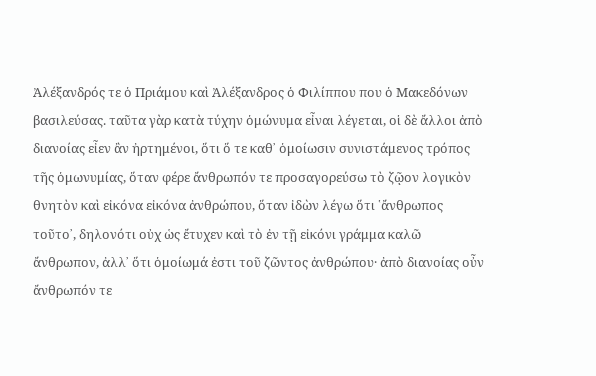Ἀλέξανδρός τε ὁ Πριάμου καὶ Ἀλέξανδρος ὁ Φιλίππου που ὁ Μακεδόνων βασιλεύσας. ταῦτα γὰρ κατὰ τύχην ὁμώνυμα εἶναι λέγεται, οἱ δὲ ἄλλοι ἀπὸ διανοίας εἶεν ἂν ἠρτημένοι, ὅτι ὅ τε καθ᾿ ὁμοίωσιν συνιστάμενος τρόπος τῆς ὁμωνυμίας, ὅταν φέρε ἄνθρωπόν τε προσαγορεύσω τὸ ζῷον λογικὸν θνητὸν καὶ εἰκόνα εἰκόνα ἀνθρώπου, ὅταν ἰδὼν λέγω ὅτι ῾ἄνθρωπος τοῦτο᾿, δηλονότι οὐχ ὡς ἔτυχεν καὶ τὸ ἐν τῇ εἰκόνι γράμμα καλῶ ἄνθρωπον, ἀλλ᾿ ὅτι ὁμοίωμά ἐστι τοῦ ζῶντος ἀνθρώπου· ἀπὸ διανοίας οὖν ἄνθρωπόν τε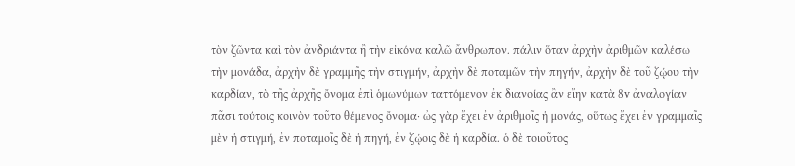τὸν ζῶντα καὶ τὸν ἀνδριάντα ἢ τὴν εἰκόνα καλῶ ἄνθρωπον. πάλιν ὅταν ἀρχὴν ἀριθμῶν καλέσω τὴν μονάδα, ἀρχὴν δὲ γραμμῆς τὴν στιγμήν, ἀρχὴν δὲ ποταμῶν τὴν πηγήν, ἀρχὴν δὲ τοῦ ζῴου τὴν καρδίαν, τὸ τῆς ἀρχῆς ὄνομα ἐπὶ ὁμωνύμων ταττόμενον ἐκ διανοίας ἂν εἴην κατὰ 8v ἀναλογίαν πᾶσι τούτοις κοινὸν τοῦτο θέμενος ὄνομα· ὠς γὰρ ἔχει ἐν ἀριθμοῖς ἡ μονάς, οὕτως ἔχει ἐν γραμμαῖς μὲν ἡ στιγμή, ἐν ποταμοῖς δὲ ἡ πηγή, ἐν ζῴοις δὲ ἡ καρδία. ὁ δὲ τοιοῦτος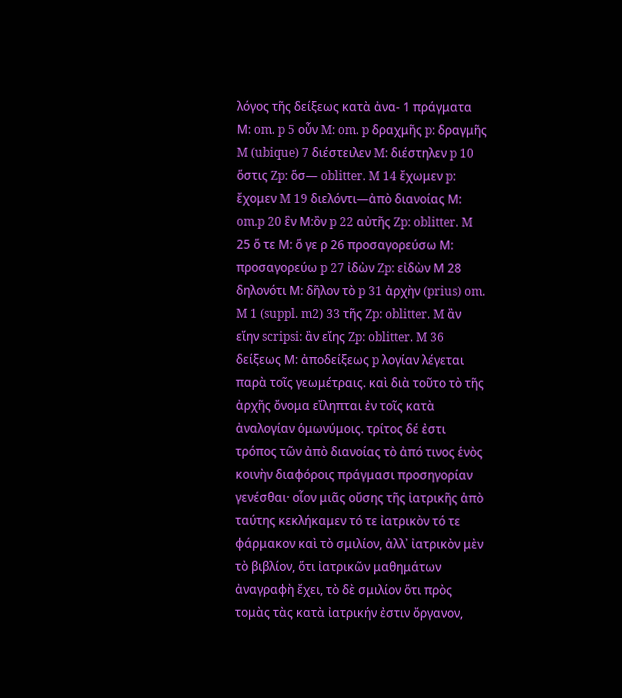λόγος τῆς δείξεως κατὰ ἀνα- 1 πράγματα Μ: om. p 5 οὖν M: om. p δραχμῆς p: δραγμῆς M (ubique) 7 διέστειλεν M: διέστηλεν p 10 ὅστις Zp: ὅσ— oblitter. M 14 ἔχωμεν p: ἔχομεν M 19 διελόντι—ἀπὸ διανοίας Μ: om.p 20 ἓν Μ:ὂν p 22 αὐτῆς Zp: oblitter. M 25 ὅ τε Μ: ὅ γε ρ 26 προσαγορεύσω Μ: προσαγορεύω p 27 ἰδὼν Zp: εἰδὼν Μ 28 δηλονότι Μ: δῆλον τὸ p 31 ἀρχὴν (prius) om. M 1 (suppl. m2) 33 τῆς Zp: oblitter. M ἂν εἴην scripsi: ἂν εἴης Zp: oblitter. M 36 δείξεως Μ: ἀποδείξεως p λογίαν λέγεται παρὰ τοῖς γεωμέτραις. καὶ διὰ τοῦτο τὸ τῆς ἀρχῆς ὄνομα εἴληπται ἐν τοῖς κατὰ ἀναλογίαν ὁμωνύμοις. τρίτος δέ ἐστι τρόπος τῶν ἀπὸ διανοίας τὸ ἀπό τινος ἑνὸς κοινὴν διαφόροις πράγμασι προσηγορίαν γενέσθαι· οἷον μιᾶς οὔσης τῆς ἰατρικῆς ἀπὸ ταύτης κεκλήκαμεν τό τε ἰατρικὸν τό τε φάρμακον καὶ τὸ σμιλίον, ἀλλ᾿ ἰατρικὸν μὲν τὸ βιβλίον, ὅτι ἰατρικῶν μαθημάτων ἀναγραφὴ ἔχει, τὸ δὲ σμιλίον ὅτι πρὸς τομὰς τὰς κατὰ ἰατρικήν ἐστιν ὄργανον,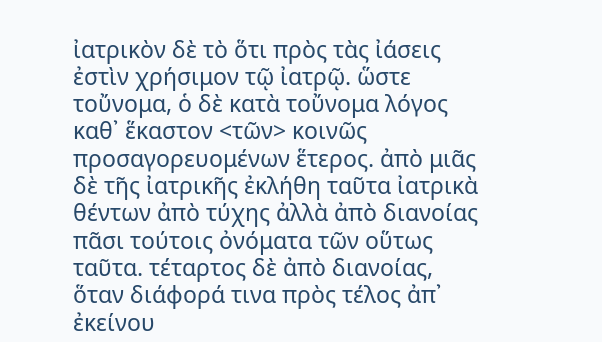ἰατρικὸν δὲ τὸ ὅτι πρὸς τὰς ἰάσεις ἐστὶν χρήσιμον τῷ ἰατρῷ. ὥστε τοὔνομα, ὁ δὲ κατὰ τοὔνομα λόγος καθ᾿ ἕκαστον <τῶν> κοινῶς προσαγορευομένων ἕτερος. ἀπὸ μιᾶς δὲ τῆς ἰατρικῆς ἐκλήθη ταῦτα ἰατρικὰ θέντων ἀπὸ τύχης ἀλλὰ ἀπὸ διανοίας πᾶσι τούτοις ὀνόματα τῶν οὕτως ταῦτα. τέταρτος δὲ ἀπὸ διανοίας, ὅταν διάφορά τινα πρὸς τέλος ἀπ᾿ ἐκείνου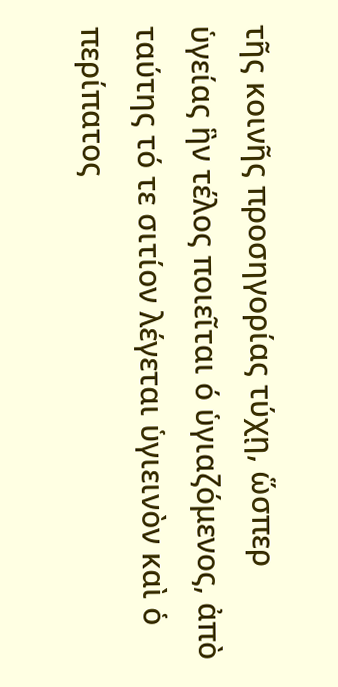τῆς κοινῆς προσηγορίας τύχῃ, ὥσπερ ὑγείας ἣν τέλος ποιεῖται ό ὑγιαζόμενος, ἀπὸ ταύτης τό τε σιτίον λέγεται ὑγιεινὸν καὶ ὁ περίπατος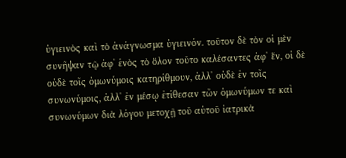ὑγιεινὸς καὶ τὸ ἀνάγνωσμα ὑγιεινόν. τοῦτον δὲ τὸν οἱ μὲν συνῆψαν τῷ ἀφ᾿ ἑνὸς τὸ ὅλον τοῦτο καλέσαντες ἀφ᾿ ἕν, οἱ δὲ οὐδὲ τοῖς ὁμωνύμοις κατηρίθμουν, ἀλλ᾿ οὐδὲ ἐν τοῖς συνωνύμοις, ἀλλ᾿ ἐν μέσῳ ἐτίθεσαν τῶν ὁμωνύμων τε καὶ συνωνύμων διὰ λόγου μετοχῇ τοῦ αὐτοῦ ἰατρικὰ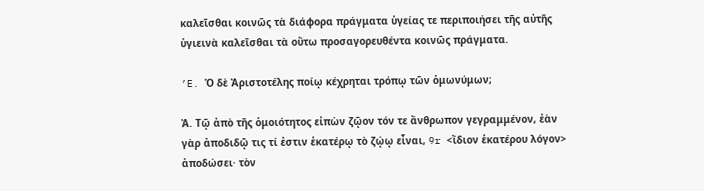καλεῖσθαι κοινῶς τὰ διάφορα πράγματα ὑγείας τε περιποιήσει τῆς αὐτῆς ὑγιεινὰ καλεῖσθαι τὰ οὕτω προσαγορευθέντα κοινῶς πράγματα.

’E. Ὁ δὲ Ἀριστοτέλης ποίῳ κέχρηται τρόπῳ τῶν ὁμωνύμων;

Ἀ. Τῷ ἀπὸ τῆς ὁμοιότητος εἰπὼν ζῷον τόν τε ἄνθρωπον γεγραμμένον, ἐὰν γὰρ ἀποδιδῷ τις τί ἐστιν ἑκατέρῳ τὸ ζῴῳ εἶναι, 9r <ἴδιον ἑκατέρου λόγον> ἀποδώσει· τὸν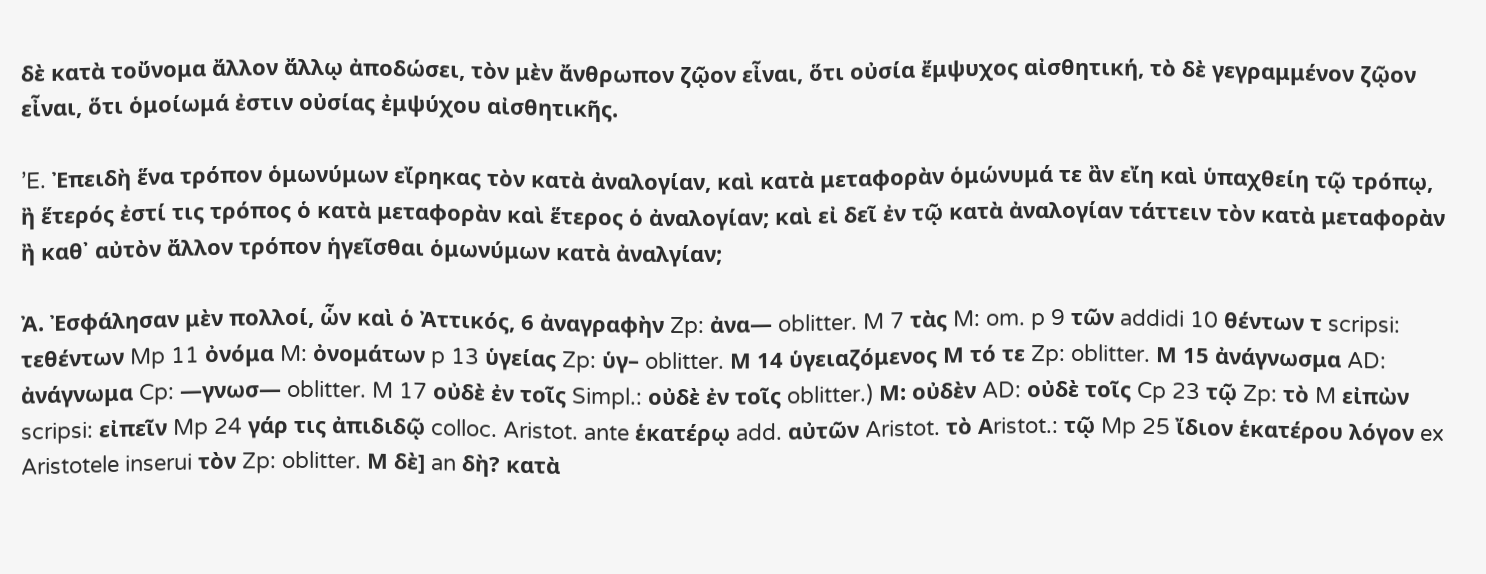δὲ κατὰ τοὔνομα ἄλλον ἄλλῳ ἀποδώσει, τὸν μὲν ἄνθρωπον ζῷον εἶναι, ὅτι οὐσία ἔμψυχος αἰσθητική, τὸ δὲ γεγραμμένον ζῷον εἶναι, ὅτι ὁμοίωμά ἐστιν οὐσίας ἐμψύχου αἰσθητικῆς.

’E. Ἐπειδὴ ἕνα τρόπον ὁμωνύμων εἴρηκας τὸν κατὰ ἀναλογίαν, καὶ κατὰ μεταφορὰν ὁμώνυμά τε ἂν εἴη καὶ ὑπαχθείη τῷ τρόπῳ, ἢ ἕτερός ἐστί τις τρόπος ὁ κατὰ μεταφορὰν καὶ ἕτερος ὁ ἀναλογίαν; καὶ εἰ δεῖ ἐν τῷ κατὰ ἀναλογίαν τάττειν τὸν κατὰ μεταφορὰν ἢ καθ᾿ αὐτὸν ἄλλον τρόπον ἡγεῖσθαι ὁμωνύμων κατὰ ἀναλγίαν;

Ἀ. Ἐσφάλησαν μὲν πολλοί, ὧν καὶ ὁ Ἀττικός, 6 ἀναγραφὴν Zp: ἀνα— oblitter. M 7 τὰς M: om. p 9 τῶν addidi 10 θέντων τ scripsi: τεθέντων Mp 11 ὀνόμα M: ὀνομάτων p 13 ὑγείας Zp: ὑγ– oblitter. Μ 14 ὑγειαζόμενος Μ τό τε Zp: oblitter. Μ 15 ἀνάγνωσμα AD: ἀνάγνωμα Cp: —γνωσ— oblitter. M 17 οὐδὲ ἐν τοῖς Simpl.: οὐδὲ ἐν τοῖς oblitter.) Μ: οὐδὲν AD: οὐδὲ τοῖς Cp 23 τῷ Zp: τὸ M εἰπὼν scripsi: εἰπεῖν Mp 24 γάρ τις ἀπιδιδῷ colloc. Aristot. ante ἑκατέρῳ add. αὐτῶν Aristot. τὸ Αristot.: τῷ Mp 25 ἴδιον ἑκατέρου λόγον ex Aristotele inserui τὸν Zp: oblitter. Μ δὲ] an δὴ? κατὰ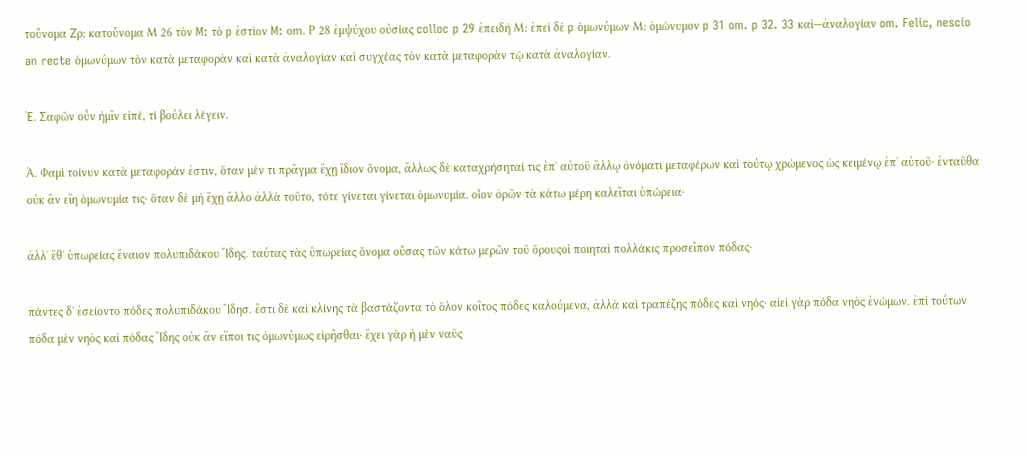τοὔνομα Ζρ: κατοὔνομα Μ 26 τὸν M: τὸ p ἐστὶον M: οm. Ρ 28 ἐμψύχου οὐσίας colloc p 29 ἐπειδὴ Μ: ἐπεὶ δὲ p ὁμωνύμων Μ: ὁμώνυμον p 31 om. p 32. 33 καὶ—ἀναλογίαν om. Felic, nescio an recte ὁμωνύμων τὸν κατὰ μεταφορὰν καὶ κατὰ ἀναλογίαν καὶ συγχέας τὸν κατὰ μεταφορὰν τῷ κατὰ ἀναλογίαν.

Ἐ. Σαφῶν οὖν ἡμῖν εἰπέ, τί βούλει λέγειν.

Ἀ. Φαμὶ τοίνυν κατὰ μεταφοράν ἐστιν, ὅταν μέν τι πρᾶγμα ἔχῃ ἴδιον ὄνομα, ἄλλως δὲ καταχρήσηταί τις ἐπ᾿ αὐτοῦ ἄλλῳ ὀνόματι μεταφέρων καὶ τούτῳ χρώμενος ὡς κειμένῳ ἐπ᾿ αὐτοῦ· ἐνταῦθα οὐκ ἂν εἴη ὁμωνυμία τις· ὅταν δὲ μὴ ἔχῃ ἄλλο ἀλλὰ τοῦτο, τότε γίνεται γίνεται ὁμωνυμία. οἷον ὀρῶν τὰ κάτω μέρη καλεῖται ὑπώρεια·

ἀλλ᾿ ἔθ᾿ ὑπωρείας ἔναιον πολυπιδάκου Ἴδης. ταύτας τὰς ὑπωρείας ὄνομα οὔσας τῶν κάτω μερῶν τοῦ ὄρουςοἱ ποιηταὶ πολλάκις προσεῖπον πόδας·

πάντες δ᾿ ἐσείοντο πόδες πολυπιδάκου Ἴδησ. ἔστι δὲ καὶ κλίνης τὰ βαστάζοντα τὸ ὅλον κοῖτος πόδες καλούμενα, ἀλλὰ καὶ τραπέζης πόδες καὶ νηός· αἰεὶ γὰρ πόδα νηὸς ἐνώμων. ἐπὶ τούτων πόδα μὲν νηὸς καὶ πόδας Ἴδης οὐκ ἄν εἴποι τις ὀμωνύμως εἰρῆσθαι· ἔχει γὰρ ἡ μὲν ναῦς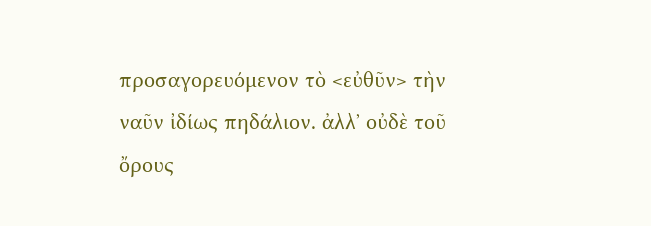προσαγορευόμενον τὸ <εὐθῦν> τὴν ναῦν ἰδίως πηδάλιον. ἀλλ᾿ οὐδὲ τοῦ ὄρους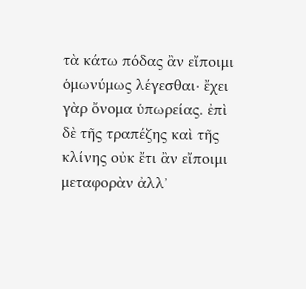τὰ κάτω πόδας ἂν εἴποιμι ὁμωνύμως λέγεσθαι· ἔχει γὰρ ὄνομα ὑπωρείας. ἐπὶ δὲ τῆς τραπέζης καὶ τῆς κλίνης οὐκ ἔτι ἂν εἴποιμι μεταφορὰν ἀλλ᾿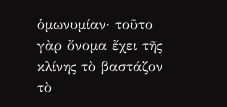ὁμωνυμίαν· τοῦτο γὰρ ὄνομα ἔχει τῆς κλίνης τὸ βαστάζον τὸ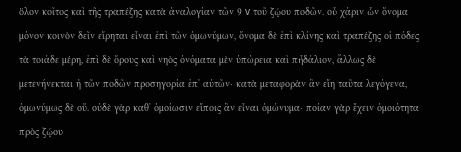ὅλον κοῖτος καὶ τῆς τραπέζης κατὰ ἀναλογίαν τῶν 9 v τοῦ ζῴου ποδῶν. οὗ χάριν ὧν ὄνομα μόνον κοινὸν δεῖν εἴρηται εἶναι ἐπὶ τῶν ὁμωνύμων, ὄνομα δὲ ἐπὶ κλίνης καὶ τραπέζης οἱ πόδες τὰ τοιάδε μέρη, ἐπὶ δὲ ὄρους καὶ νηὸς ὀνόματα μὲν ὐπώρεια καὶ πἦδάλιον, ἄλλως δὲ μετενήνεκται ἡ τῶν ποδῶν προσηγορία ἐπ᾿ αὐτῶν· κατὰ μεταφορὰν ἂν εἴη ταῦτα λεγόγενα, ὁμωνύμως δὲ οὔ. οὐδὲ γὰρ καθ᾿ ὁμοίωσιν εἴποις ἂν εἶναι ὁμώνυμα· ποίαν γὰρ ἔχειν ὁμοιότητα πρὸς ζῴου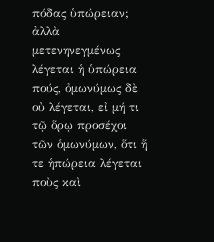πόδας ὑπώρειαν; ἀλλὰ μετενηνεγμένως λέγεται ἡ ὑπώρεια πούς, ὀμωνύμως δὲ οὐ λέγεται, εἰ μή τι τῷ ὅρῳ προσέχοι τῶν ὁμωνύμων, ὅτι ἥ τε ἡπώρεια λέγεται ποὺς καὶ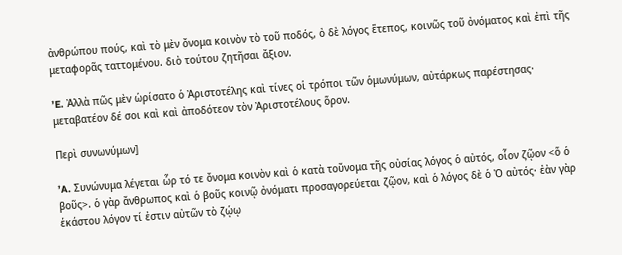ἀνθρώπου πούς, καὶ τὸ μὲν ὄνομα κοινὸν τὸ τοῦ ποδός, ὀ δὲ λόγος ἕτεπος, κοινῶς τοῦ ὀνόματος καὶ ἐπὶ τῆς μεταφορᾶς ταττομένου. διὸ τούτου ζητῆσαι ἄξιον.

’E. Ἀλλὰ πῶς μὲv ὡρίσατο ὁ Ἀριστοτέλης καὶ τίνες οἱ τρόποι τῶν ὁμωνύμων, αὐτάρκως παρέστησας· μεταβατέον δέ σοι καὶ καὶ ἀποδότεον τὸν Ἀριστοτέλους ὅρον.

Περὶ συνωνύμων]

’A. Συνώνυμα λέγεται ὧρ τό τε ὄνομα κοινὸν καὶ ὁ κατὰ τοὔνομα τῆς οὐσίας λόγος ὁ αὐτός, οἷον ζῷον <ὅ ὁ βοῦς>. ὁ γὰρ ἄνθρωπος καὶ ὁ βοῦς κοινῷ ὀνόματι προσαγορεύεται ζῷον, καὶ ὁ λόγος δὲ ὁ Ὀ αὐτός· ἐὰν γὰρ ἑκάστου λόγον τί ἐστιν αὐτῶν τὸ ζῴῳ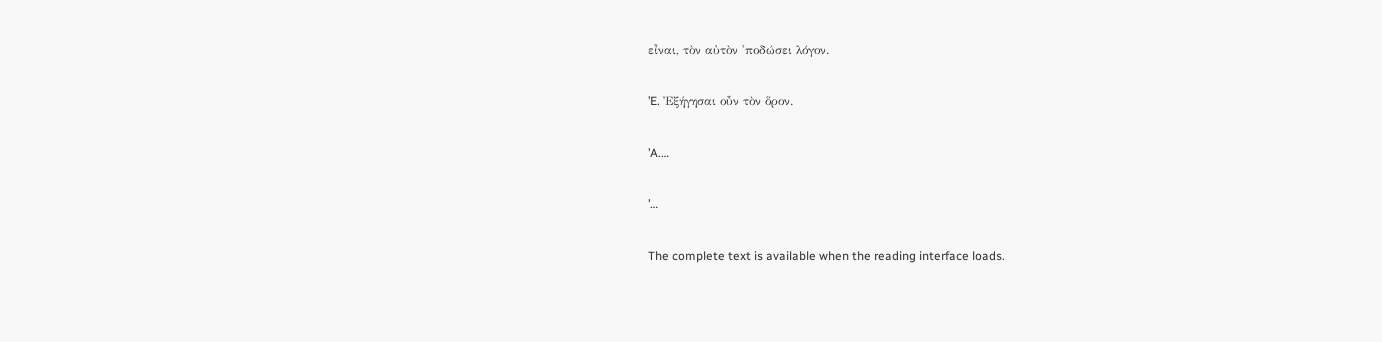εἶναι, τὸν αὐτὸν 'ποδώσει λόγον.

’E. Ἐξήγησαι οὖν τὸν ὅρον.

’A.…

’…

The complete text is available when the reading interface loads.